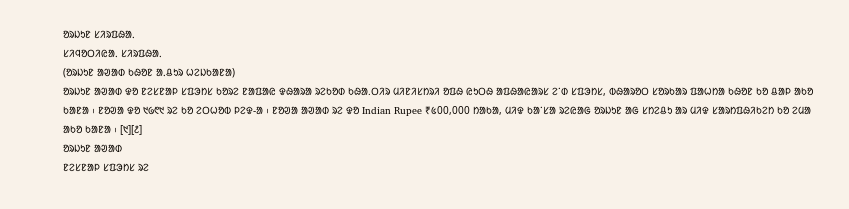ᱚᱨᱡᱩᱱ ᱥᱤᱨᱯᱷᱟᱹ
ᱥᱤᱧᱚᱛᱤᱭᱟᱹ ᱥᱤᱨᱯᱷᱟᱹ
(ᱚᱨᱡᱩᱱ ᱟᱣᱟᱰ ᱠᱷᱚᱱ ᱟᱹᱪᱩᱨ ᱦᱮᱡᱠᱟᱱᱟ)
ᱚᱨᱡᱩᱱ ᱟᱣᱟᱰ ᱫᱚ ᱱᱮᱥᱱᱟᱞ ᱥᱯᱳᱴᱥ ᱠᱚᱨᱮ ᱱᱟᱯᱟᱭ ᱫᱷᱟᱨᱟ ᱨᱮᱠᱚᱰ ᱠᱷᱟ.ᱛᱤᱨ ᱢᱤᱱᱤᱥᱴᱨᱤ ᱚᱯᱷ ᱭᱩᱛᱷ ᱟᱯᱷᱟᱭᱟᱨᱥ ᱮᱸᱰ ᱥᱯᱳᱴᱥ, ᱵᱷᱟᱨᱚᱛ ᱥᱚᱨᱠᱟᱨ ᱯᱟᱦᱴᱟ ᱠᱷᱚᱱ ᱠᱚ ᱪᱟᱞ ᱟᱠᱚ ᱠᱟᱱᱟ ᱾ ᱱᱚᱣᱟ ᱫᱚ ᱑᱙᱖᱑ ᱨᱮ ᱠᱚ ᱮᱛᱦᱚᱵ ᱞᱮᱫ-ᱟ ᱾ ᱱᱚᱣᱟ ᱟᱣᱟᱰ ᱨᱮ ᱫᱚ Indian Rupee ₹᱕00,000 ᱴᱟᱠᱟ, ᱢᱤᱫ ᱠᱟᱸᱥᱟ ᱨᱮᱭᱟᱜ ᱚᱨᱡᱩᱱ ᱟᱜ ᱥᱴᱮᱪᱩ ᱟᱨ ᱢᱤᱫ ᱥᱟᱨᱴᱯᱷᱤᱠᱮᱴ ᱠᱚ ᱮᱢᱟ ᱟᱠᱚ ᱠᱟᱱᱟ ᱾ [᱑][᱒]
ᱚᱨᱡᱩᱱ ᱟᱣᱟᱰ
ᱱᱮᱥᱱᱟᱞ ᱥᱯᱳᱴᱥ ᱨᱮ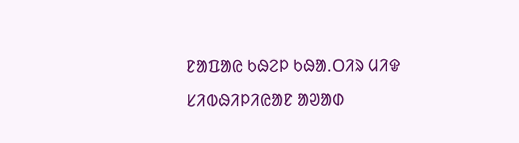ᱱᱟᱯᱟᱭ ᱠᱷᱮᱞ ᱠᱷᱟ.ᱛᱤᱨ ᱢᱤᱫ ᱥᱤᱵᱷᱤᱞᱤᱭᱟᱱ ᱟᱣᱟᱰ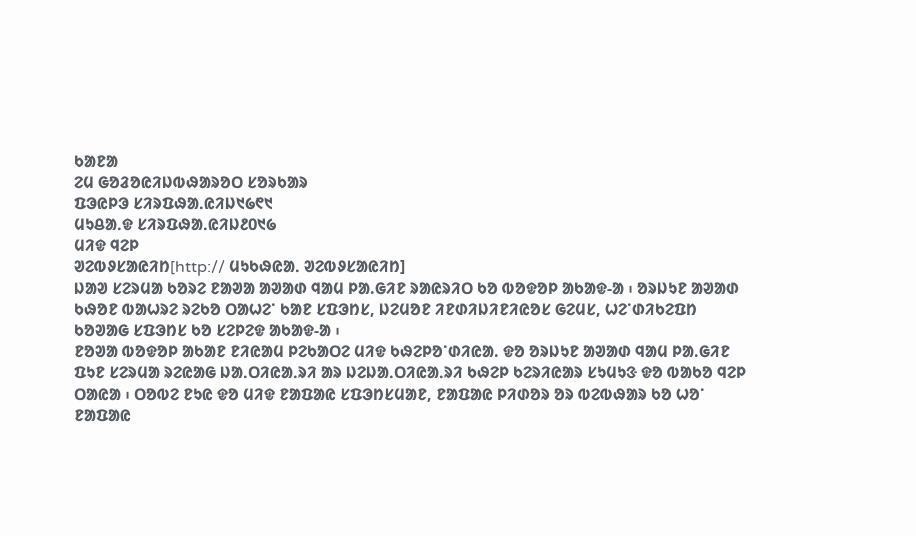ᱠᱟᱱᱟ
ᱮᱢ ᱜᱚᱲᱚᱭᱤᱡᱵᱷᱟᱨᱚᱛ ᱥᱚᱨᱠᱟᱨ
ᱯᱳᱭᱞᱳ ᱥᱤᱨᱯᱷᱟᱹᱭᱤᱡ᱑᱙᱖᱑
ᱢᱩᱪᱟᱹᱫ ᱥᱤᱨᱯᱷᱟᱹᱭᱤᱡ᱒᱐᱑᱙
ᱢᱤᱫ ᱧᱮᱞ
ᱣᱮᱵᱽᱥᱟᱭᱤᱴ[http:// ᱢᱩᱠᱷᱭᱟᱹ ᱣᱮᱵᱽᱥᱟᱭᱤᱴ]
ᱡᱟᱣ ᱥᱮᱨᱢᱟ ᱠᱚᱨᱮ ᱱᱟᱣᱟ ᱟᱣᱟᱰ ᱧᱟᱢ ᱞᱟ.ᱜᱤᱱ ᱨᱟᱭᱨᱤᱛ ᱠᱚ ᱵᱚᱫᱚᱞ ᱟᱠᱟᱫ-ᱟ ᱾ ᱚᱨᱡᱩᱱ ᱟᱣᱟᱰ ᱠᱷᱚᱱ ᱵᱟᱦᱨᱮ ᱨᱮᱠᱚ ᱛᱟᱦᱮᱸ ᱠᱟᱱ ᱥᱯᱳᱴᱥ, ᱡᱮᱢᱚᱱ ᱤᱱᱰᱤᱡᱤᱱᱤᱭᱚᱥ ᱜᱮᱢᱥ, ᱦᱮᱸᱰᱤᱠᱮᱯᱴ ᱠᱚᱣᱟᱜ ᱥᱯᱳᱴᱥ ᱠᱚ ᱥᱮᱞᱮᱫ ᱟᱠᱟᱫ-ᱟ ᱾
ᱱᱚᱣᱟ ᱵᱚᱫᱚᱞ ᱟᱠᱟᱱ ᱱᱤᱭᱟᱢ ᱞᱮᱠᱟᱛᱮ ᱢᱤᱫ ᱠᱷᱮᱞᱚᱸᱰᱤᱭᱟ. ᱫᱚ ᱚᱨᱡᱩᱱ ᱟᱣᱟᱰ ᱧᱟᱢ ᱞᱟ.ᱜᱤᱱ ᱯᱩᱱ ᱥᱮᱨᱢᱟ ᱨᱮᱭᱟᱜ ᱡᱟᱹᱛᱤᱭᱟᱹᱨᱤ ᱟᱨ ᱡᱮᱡᱟᱹᱛᱤᱭᱟᱹᱨᱤ ᱠᱷᱮᱞ ᱠᱮᱨᱤᱭᱟᱨ ᱥᱩᱢᱩᱝ ᱫᱚ ᱵᱟᱠᱚ ᱧᱮᱞ ᱛᱟᱭᱟ ᱾ ᱛᱚᱵᱮ ᱱᱩᱭ ᱫᱚ ᱢᱤᱫ ᱱᱟᱯᱟᱭ ᱥᱯᱳᱴᱥᱢᱟᱱ, ᱱᱟᱯᱟᱭ ᱞᱤᱰᱚᱨ ᱚᱨ ᱵᱮᱵᱷᱟᱨ ᱠᱚ ᱦᱚᱸ ᱱᱟᱯᱟᱭ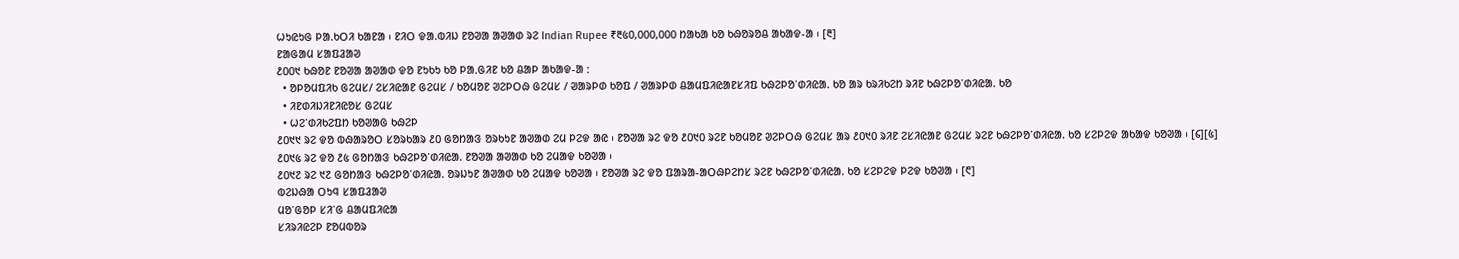ᱦᱩᱭᱩᱜ ᱞᱟ.ᱠᱛᱤ ᱠᱟᱱᱟ ᱾ ᱱᱤᱛ ᱫᱟ.ᱵᱤᱡ ᱱᱚᱣᱟ ᱟᱣᱟᱰ ᱨᱮ Indian Rupee ₹᱓᱕0,000,000 ᱴᱟᱠᱟ ᱠᱚ ᱠᱷᱚᱨᱚᱪ ᱟᱠᱟᱫ-ᱟ ᱾ [᱓]
ᱱᱟᱜᱟᱢ ᱥᱟᱯᱲᱟᱣ
᱒᱐᱐᱑ ᱠᱷᱚᱱ ᱱᱚᱣᱟ ᱟᱣᱟᱰ ᱫᱚ ᱱᱩᱠᱩ ᱠᱚ ᱞᱟᱹᱜᱤᱱ ᱠᱚ ᱪᱟᱞ ᱟᱠᱟᱫ-ᱟ ᱺ
  • ᱚᱞᱚᱢᱯᱤᱠ ᱜᱮᱢᱥ/ ᱮᱥᱤᱭᱟᱱ ᱜᱮᱢᱥ / ᱠᱚᱢᱚᱱ ᱣᱮᱞᱛᱷ ᱜᱮᱢᱥ / ᱣᱟᱨᱞᱰ ᱠᱚᱯ / ᱣᱟᱨᱞᱰ ᱪᱟᱢᱯᱤᱭᱟᱱᱥᱤᱯ ᱠᱷᱮᱞᱚᱸᱰᱤᱭᱟ. ᱠᱚ ᱟᱨ ᱠᱨᱤᱠᱮᱴ ᱨᱤᱱ ᱠᱷᱮᱞᱚᱸᱰᱤᱭᱟ. ᱠᱚ
  • ᱤᱱᱰᱤᱡᱤᱱᱤᱭᱚᱥ ᱜᱮᱢᱥ
  • ᱦᱮᱸᱰᱤᱠᱮᱯᱴ ᱠᱚᱣᱟᱜ ᱠᱷᱮᱞ
᱒᱐᱑᱑ ᱨᱮ ᱫᱚ ᱵᱷᱟᱨᱚᱛ ᱥᱚᱨᱠᱟᱨ ᱒᱐ ᱜᱚᱴᱟᱝ ᱚᱨᱠᱩᱱ ᱟᱣᱟᱰ ᱮᱢ ᱞᱮᱫ ᱟᱭ ᱾ ᱱᱚᱣᱟ ᱨᱮ ᱫᱚ ᱒᱐᱑᱐ ᱨᱮᱱ ᱠᱚᱢᱚᱱ ᱣᱮᱞᱛᱷ ᱜᱮᱢᱥ ᱟᱨ ᱒᱐᱑᱐ ᱨᱤᱱ ᱮᱥᱤᱭᱟᱱ ᱜᱮᱢᱥ ᱨᱮᱱ ᱠᱷᱮᱞᱚᱸᱰᱤᱭᱟ. ᱠᱚ ᱥᱮᱞᱮᱫ ᱟᱠᱟᱫ ᱠᱚᱣᱟ ᱾ [᱔][᱕]
᱒᱐᱑᱕ ᱨᱮ ᱫᱚ ᱒᱕ ᱜᱚᱴᱟᱝ ᱠᱷᱮᱞᱚᱸᱰᱤᱭᱟ. ᱱᱚᱣᱟ ᱟᱣᱟᱰ ᱠᱚ ᱮᱢᱟᱫ ᱠᱚᱣᱟ ᱾
᱒᱐᱑᱗ ᱨᱮ ᱑᱗ ᱜᱚᱴᱟᱝ ᱠᱷᱮᱞᱚᱸᱰᱤᱭᱟ. ᱚᱨᱡᱩᱱ ᱟᱣᱟᱰ ᱠᱚ ᱮᱢᱟᱫ ᱠᱚᱣᱟ ᱾ ᱱᱚᱣᱟ ᱨᱮ ᱫᱚ ᱯᱟᱨᱟ-ᱟᱛᱷᱞᱮᱴᱥ ᱨᱮᱱ ᱠᱷᱮᱞᱚᱸᱰᱤᱭᱟ. ᱠᱚ ᱥᱮᱞᱮᱫ ᱞᱮᱫ ᱠᱚᱣᱟ ᱾ [᱖]
ᱵᱮᱡᱷᱟ ᱛᱩᱧ ᱥᱟᱯᱲᱟᱣ
ᱢᱚᱸᱜᱚᱞ ᱥᱤᱸᱜ ᱪᱟᱢᱯᱤᱭᱟ
ᱥᱤᱨᱤᱭᱮᱞ ᱱᱚᱢᱵᱚᱨ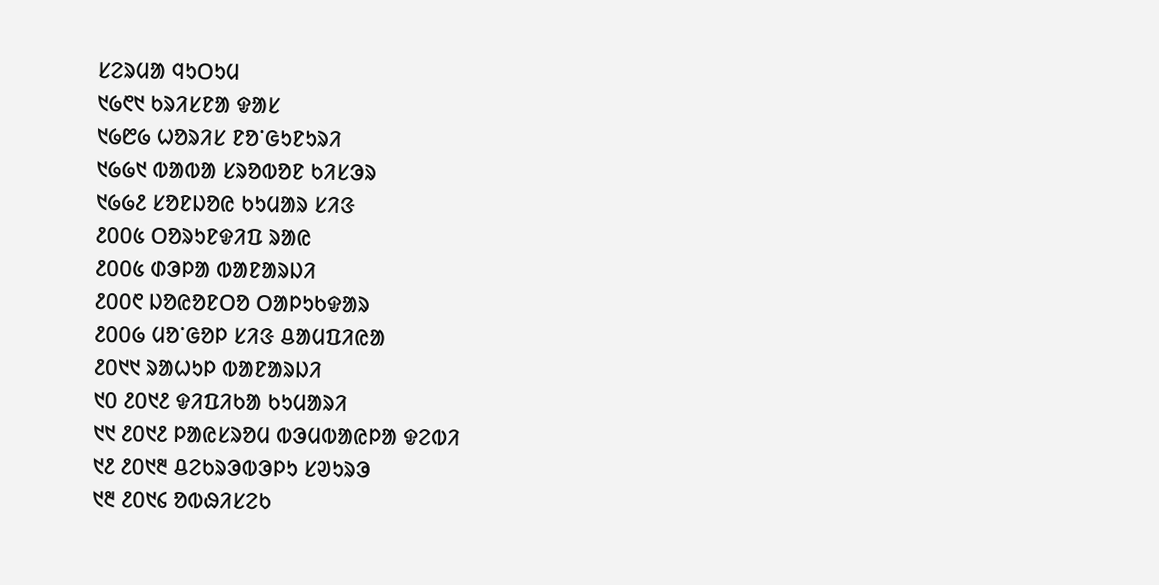ᱥᱮᱨᱢᱟ ᱧᱩᱛᱩᱢ
᱑᱙᱖᱑ ᱠᱨᱤᱥᱱᱟ ᱫᱟᱥ
᱑᱙᱘᱙ ᱦᱚᱨᱤᱥ ᱱᱚᱸᱜᱩᱱᱩᱨᱤ
᱑᱙᱙᱑ ᱵᱟᱵᱟ ᱥᱨᱚᱵᱚᱱ ᱠᱤᱥᱳᱨ
᱑᱙᱙᱒ ᱥᱚᱱᱡᱚᱭ ᱠᱩᱢᱟᱨ ᱥᱤᱝ
᱒᱐᱐᱕ ᱛᱚᱨᱩᱱᱫᱤᱯ ᱨᱟᱭ
᱒᱐᱐᱕ ᱰᱳᱞᱟ ᱵᱟᱱᱟᱨᱡᱤ
᱒᱐᱐᱖ ᱡᱚᱭᱚᱱᱛᱚ ᱛᱟᱞᱩᱠᱫᱟᱨ
᱒᱐᱐᱙ ᱢᱚᱸᱜᱚᱞ ᱥᱤᱝ ᱪᱟᱢᱯᱤᱭᱟ
᱒᱐᱑᱑ ᱨᱟᱦᱩᱞ ᱵᱟᱱᱟᱨᱡᱤ
᱑᱐ ᱒᱐᱑᱒ ᱫᱤᱯᱤᱠᱟ ᱠᱩᱢᱟᱨᱤ
᱑᱑ ᱒᱐᱑᱒ ᱞᱟᱭᱥᱨᱚᱢ ᱵᱳᱢᱵᱟᱭᱞᱟ ᱫᱮᱵᱤ
᱑᱒ ᱒᱐᱑᱓ ᱪᱮᱠᱨᱳᱵᱳᱞᱩ ᱥᱣᱩᱨᱳ
᱑᱓ ᱒᱐᱑᱔ ᱚᱵᱷᱤᱥᱮᱠ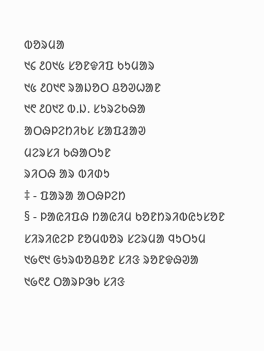ᱵᱚᱨᱢᱟ
᱑᱔ ᱒᱐᱑᱕ ᱥᱚᱱᱫᱤᱯ ᱠᱩᱢᱟᱨ
᱑᱕ ᱒᱐᱑᱖ ᱨᱟᱡᱚᱛ ᱪᱚᱣᱦᱟᱱ
᱑᱖ ᱒᱐᱑᱗ ᱵ.ᱡ. ᱥᱩᱨᱮᱠᱷᱟ
ᱟᱛᱷᱞᱮᱴᱤᱠᱥ ᱥᱟᱯᱲᱟᱣ
ᱢᱮᱨᱥᱤ ᱠᱷᱟᱛᱩᱱ
ᱨᱤᱛᱷ ᱟᱨ ᱵᱤᱰᱩ
‡ - ᱯᱟᱨᱟ ᱟᱛᱷᱞᱮᱴ
§ - ᱞᱟᱭᱤᱯᱷ ᱴᱟᱭᱤᱢ ᱠᱚᱱᱴᱨᱤᱵᱭᱩᱥᱚᱱ
ᱥᱤᱨᱤᱭᱮᱞ ᱱᱚᱢᱵᱚᱨ ᱥᱮᱨᱢᱟ ᱧᱩᱛᱩᱢ
᱑᱙᱖᱑ ᱜᱩᱨᱵᱚᱪᱚᱱ ᱥᱤᱝ ᱨᱚᱱᱫᱷᱣᱟ
᱑᱙᱖᱒ ᱛᱟᱨᱞᱳᱠ ᱥᱤᱝ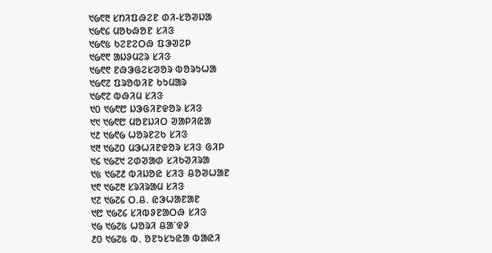᱑᱙᱖᱓ ᱥᱴᱤᱯᱷᱮᱱ ᱰᱤ-ᱥᱚᱣᱡᱟ
᱑᱙᱖᱔ ᱢᱚᱠᱷᱚᱱ ᱥᱤᱝ
᱑᱙᱖᱕ ᱠᱮᱱᱮᱛᱷ ᱯᱳᱣᱮᱞ
᱑᱙᱖᱖ ᱟᱡᱽᱢᱮᱨ ᱥᱤᱝ
᱑᱙᱖᱖ ᱱᱷᱳᱜᱮᱥᱣᱚᱨ ᱵᱚᱨᱩᱦᱟ
᱑᱙᱖᱗ ᱯᱨᱚᱵᱤᱱ ᱠᱩᱢᱟᱨ
᱑᱙᱖᱗ ᱵᱷᱤᱢ ᱥᱤᱝ
᱑᱐ ᱑᱙᱖᱘ ᱡᱳᱜᱤᱱᱫᱚᱨ ᱥᱤᱝ
᱑᱑ ᱑᱙᱖᱘ ᱢᱚᱱᱡᱤᱛ ᱣᱟᱞᱤᱭᱟ
᱑᱒ ᱑᱙᱖᱙ ᱦᱚᱨᱱᱮᱠ ᱥᱤᱝ
᱑᱓ ᱑᱙᱗᱐ ᱢᱳᱦᱤᱱᱫᱚᱨ ᱥᱤᱝ ᱜᱤᱞ
᱑᱔ ᱑᱙᱗᱑ ᱮᱰᱣᱟᱰ ᱥᱤᱠᱣᱤᱨᱟ
᱑᱕ ᱑᱙᱗᱒ ᱵᱤᱡᱚᱭ ᱥᱤᱝ ᱪᱚᱣᱦᱟᱱ
᱑᱖ ᱑᱙᱗᱓ ᱥᱨᱤᱨᱟᱢ ᱥᱤᱝ
᱑᱗ ᱑᱙᱗᱔ ᱛ.ᱪ. ᱭᱳᱦᱟᱱᱟᱱ
᱑᱘ ᱑᱙᱗᱔ ᱥᱤᱵᱽᱱᱟᱛᱷ ᱥᱤᱝ
᱑᱙ ᱑᱙᱗᱕ ᱦᱚᱨᱤ ᱪᱟᱸᱫᱽ
᱒᱐ ᱑᱙᱗᱕ ᱵ. ᱚᱱᱩᱥᱩᱭᱟ ᱵᱟᱭᱤ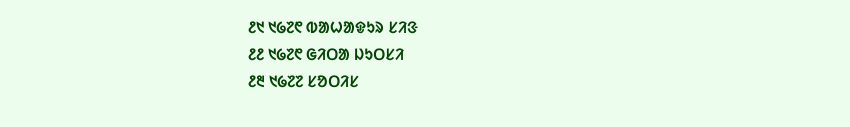᱒᱑ ᱑᱙᱗᱖ ᱵᱟᱦᱟᱫᱩᱨ ᱥᱤᱝ
᱒᱒ ᱑᱙᱗᱖ ᱜᱤᱛᱟ ᱡᱩᱛᱥᱤ
᱒᱓ ᱑᱙᱗᱗ ᱥᱚᱛᱤᱥ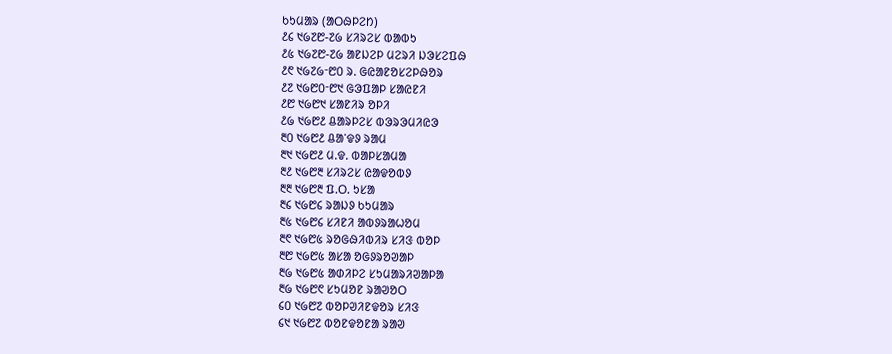ᱠᱩᱢᱟᱨ (ᱟᱛᱷᱞᱮᱴ)
᱒᱔ ᱑᱙᱗᱘-᱗᱙ ᱥᱤᱨᱮᱥ ᱵᱟᱵᱩ
᱒᱕ ᱑᱙᱗᱘-᱗᱙ ᱟᱱᱡᱮᱞ ᱢᱮᱨᱤ ᱡᱳᱥᱮᱯᱷ
᱒᱖ ᱑᱙᱗᱙ᱼ᱘᱐ ᱨ. ᱜᱭᱟᱱᱚᱥᱮᱞᱷᱚᱨ
᱒᱗ ᱑᱙᱘᱐ᱼ᱘᱑ ᱜᱳᱯᱟᱞ ᱥᱟᱭᱱᱤ
᱒᱘ ᱑᱙᱘᱑ ᱥᱟᱱᱤᱨ ᱚᱞᱤ
᱒᱙ ᱑᱙᱘᱒ ᱪᱟᱨᱞᱮᱥ ᱵᱳᱨᱳᱢᱤᱭᱳ
᱓᱐ ᱑᱙᱘᱒ ᱪᱟᱸᱫᱽ ᱨᱟᱢ
᱓᱑ ᱑᱙᱘᱒ ᱢ.ᱫ. ᱵᱟᱞᱥᱟᱢᱟ
᱓᱒ ᱑᱙᱘᱓ ᱥᱤᱨᱮᱥ ᱭᱟᱫᱚᱵᱽ
᱓᱓ ᱑᱙᱘᱓ ᱯ.ᱛ. ᱩᱥᱟ
᱓᱔ ᱑᱙᱘᱔ ᱨᱟᱡᱽ ᱠᱩᱢᱟᱨ
᱓᱕ ᱑᱙᱘᱔ ᱥᱤᱱᱤ ᱟᱵᱽᱨᱟᱦᱚᱢ
᱓᱖ ᱑᱙᱘᱕ ᱨᱚᱜᱷᱤᱵᱤᱨ ᱥᱤᱝ ᱵᱚᱞ
᱓᱘ ᱑᱙᱘᱕ ᱟᱥᱟ ᱚᱜᱽᱨᱚᱣᱟᱞ
᱓᱙ ᱑᱙᱘᱕ ᱟᱰᱤᱞᱮ ᱥᱩᱢᱟᱨᱤᱣᱟᱞᱟ
᱓᱙ ᱑᱙᱘᱖ ᱥᱩᱢᱚᱱ ᱨᱟᱣᱚᱛ
᱔᱐ ᱑᱙᱘᱗ ᱵᱚᱞᱣᱤᱱᱫᱚᱨ ᱥᱤᱝ
᱔᱑ ᱑᱙᱘᱗ ᱵᱚᱱᱫᱚᱱᱟ ᱨᱟᱣ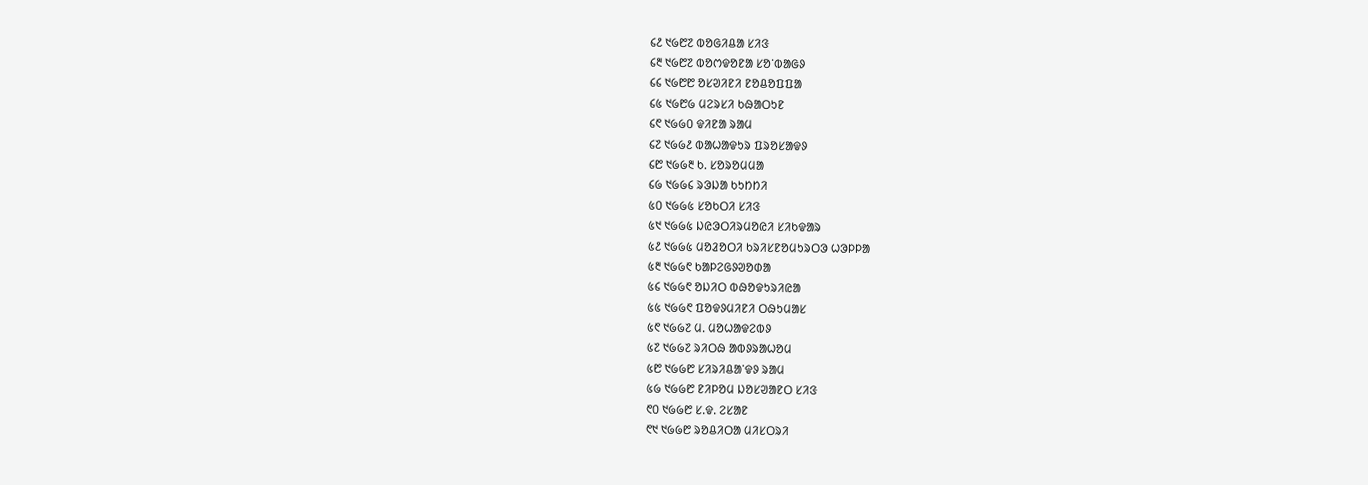᱔᱒ ᱑᱙᱘᱗ ᱵᱚᱜᱤᱪᱟ ᱥᱤᱝ
᱔᱓ ᱑᱙᱘᱗ ᱵᱚᱬᱫᱚᱱᱟ ᱥᱚᱸᱵᱟᱜᱽ
᱔᱔ ᱑᱙᱘᱘ ᱚᱥᱣᱤᱱᱤ ᱱᱚᱪᱚᱯᱯᱟ
᱔᱕ ᱑᱙᱘᱙ ᱢᱮᱨᱥᱤ ᱠᱷᱟᱛᱩᱱ
᱔᱖ ᱑᱙᱙᱐ ᱫᱤᱱᱟ ᱨᱟᱢ
᱔᱗ ᱑᱙᱙᱒ ᱵᱟᱦᱟᱫᱩᱨ ᱯᱨᱚᱥᱟᱫᱽ
᱔᱘ ᱑᱙᱙᱓ ᱠ. ᱥᱚᱨᱚᱢᱢᱟ
᱔᱙ ᱑᱙᱙᱔ ᱨᱳᱡᱟ ᱠᱩᱴᱴᱤ
᱕᱐ ᱑᱙᱙᱕ ᱥᱚᱠᱛᱤ ᱥᱤᱝ
᱕᱑ ᱑᱙᱙᱕ ᱡᱭᱳᱛᱤᱨᱢᱚᱭᱤ ᱥᱤᱠᱫᱟᱨ
᱕᱒ ᱑᱙᱙᱕ ᱢᱚᱲᱚᱛᱤ ᱠᱨᱤᱥᱱᱚᱢᱩᱨᱛᱳ ᱦᱳᱞᱞᱟ
᱕᱓ ᱑᱙᱙᱖ ᱠᱟᱞᱮᱜᱽᱣᱚᱰᱟ
᱕᱔ ᱑᱙᱙᱖ ᱚᱡᱤᱛ ᱵᱷᱚᱫᱩᱨᱤᱭᱟ
᱕᱕ ᱑᱙᱙᱖ ᱯᱚᱫᱽᱢᱤᱱᱤ ᱛᱷᱩᱢᱟᱥ
᱕᱖ ᱑᱙᱙᱗ ᱢ. ᱢᱚᱦᱟᱫᱮᱵᱽ
᱕᱗ ᱑᱙᱙᱗ ᱨᱤᱛᱷ ᱟᱵᱽᱨᱟᱦᱚᱢ
᱕᱘ ᱑᱙᱙᱘ ᱥᱤᱨᱤᱪᱟᱸᱫᱽ ᱨᱟᱢ
᱕᱙ ᱑᱙᱙᱘ ᱱᱤᱞᱚᱢ ᱡᱚᱥᱣᱟᱱᱛ ᱥᱤᱝ
᱖᱐ ᱑᱙᱙᱘ ᱥ.ᱫ. ᱮᱥᱟᱱ
᱖᱑ ᱑᱙᱙᱘ ᱨᱚᱪᱤᱛᱟ ᱢᱤᱥᱛᱨᱤ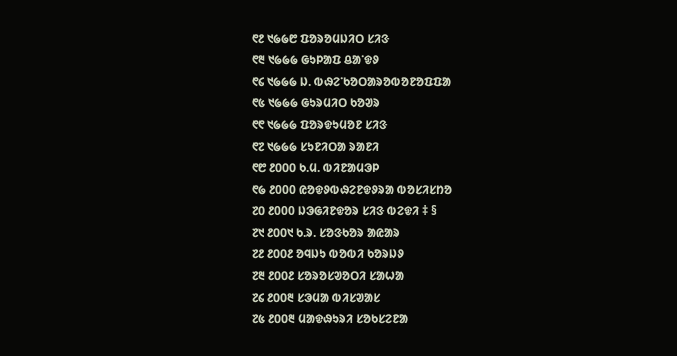᱖᱒ ᱑᱙᱙᱘ ᱯᱚᱨᱚᱢᱡᱤᱛ ᱥᱤᱝ
᱖᱓ ᱑᱙᱙᱙ ᱜᱩᱞᱟᱯ ᱪᱟᱸᱫᱽ
᱖᱔ ᱑᱙᱙᱙ ᱡ. ᱵᱷᱮᱸᱠᱚᱛᱟᱨᱚᱵᱚᱱᱚᱯᱯᱟ
᱖᱕ ᱑᱙᱙᱙ ᱜᱩᱨᱢᱤᱛ ᱠᱚᱣᱨ
᱖᱖ ᱑᱙᱙᱙ ᱯᱚᱨᱫᱩᱢᱚᱱ ᱥᱤᱝ
᱖᱗ ᱑᱙᱙᱙ ᱥᱩᱱᱤᱛᱟ ᱨᱟᱱᱤ
᱖᱘ ᱒᱐᱐᱐ ᱠ.ᱢ. ᱵᱤᱱᱟᱢᱳᱞ
᱖᱙ ᱒000 ᱭᱚᱫᱽᱵᱷᱮᱱᱫᱽᱨᱟ ᱵᱚᱥᱤᱥᱴᱚ
᱗᱐ ᱒000 ᱡᱳᱜᱤᱱᱫᱚᱨ ᱥᱤᱝ ᱵᱮᱫᱤ ‡ §
᱗᱑ ᱒᱐᱐᱑ ᱠ.ᱨ. ᱥᱚᱝᱠᱚᱨ ᱟᱭᱟᱨ
᱗᱒ ᱒᱐᱐᱒ ᱚᱧᱡᱩ ᱵᱚᱵᱤ ᱠᱚᱨᱡᱽ
᱗᱓ ᱒᱐᱐᱒ ᱥᱚᱨᱚᱥᱣᱚᱛᱤ ᱥᱟᱦᱟ
᱗᱔ ᱒᱐᱐᱓ ᱥᱳᱢᱟ ᱵᱤᱥᱣᱟᱥ
᱗᱕ ᱒᱐᱐᱓ ᱢᱟᱫᱷᱩᱨᱤ ᱥᱚᱠᱥᱮᱱᱟ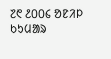᱗᱖ ᱒᱐᱐᱔ ᱚᱱᱤᱞ ᱠᱩᱢᱟᱨ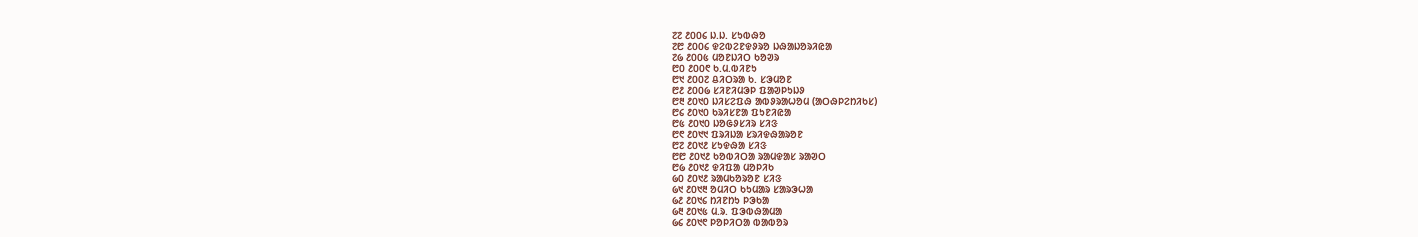᱗᱗ ᱒᱐᱐᱔ ᱡ.ᱡ. ᱥᱩᱵᱷᱚ
᱗᱘ ᱒᱐᱐᱔ ᱫᱮᱵᱮᱱᱫᱽᱨᱚ ᱡᱷᱟᱡᱚᱨᱤᱭᱟ
᱗᱙ ᱒᱐᱐᱕ ᱢᱚᱱᱡᱤᱛ ᱠᱚᱣᱨ
᱘᱐ ᱒᱐᱐᱖ ᱠ.ᱢ.ᱵᱤᱱᱩ
᱘᱑ ᱒᱐᱐᱗ ᱪᱤᱛᱨᱟ ᱠ. ᱥᱳᱢᱚᱱ
᱘᱒ ᱒᱐᱐᱙ ᱥᱤᱱᱤᱢᱳᱞ ᱯᱟᱣᱞᱩᱡᱽ
᱘᱓ ᱒᱐᱑᱐ ᱡᱤᱥᱮᱯᱷ ᱟᱵᱽᱨᱟᱦᱚᱢ (ᱟᱛᱷᱞᱮᱴᱤᱠᱥ)
᱘᱔ ᱒᱐᱑᱐ ᱠᱨᱤᱥᱱᱟ ᱯᱩᱱᱤᱭᱟ
᱘᱕ ᱒᱐᱑᱐ ᱡᱚᱜᱽᱥᱤᱨ ᱥᱤᱝ
᱘᱖ ᱒᱐᱑᱑ ᱯᱨᱤᱡᱟ ᱥᱨᱤᱫᱷᱟᱨᱚᱱ
᱘᱗ ᱒᱐᱑᱒ ᱥᱩᱫᱷᱟ ᱥᱤᱝ
᱘᱘ ᱒᱐᱑᱒ ᱠᱚᱵᱤᱛᱟ ᱨᱟᱢᱫᱟᱥ ᱨᱟᱣᱛ
᱘᱙ ᱒᱐᱑᱒ ᱫᱤᱯᱟ ᱢᱚᱞᱤᱠ
᱙᱐ ᱒᱐᱑᱒ ᱨᱟᱢᱠᱚᱨᱚᱱ ᱥᱤᱝ
᱙᱑ ᱒᱐᱑᱓ ᱚᱢᱤᱛ ᱠᱩᱢᱟᱨ ᱥᱟᱨᱳᱦᱟ
᱙᱒ ᱒᱐᱑᱔ ᱴᱤᱱᱴᱩ ᱞᱳᱠᱟ
᱙᱓ ᱒᱐᱑᱕ ᱢ.ᱨ. ᱯᱳᱵᱷᱟᱢᱟ
᱙᱔ ᱒᱐᱑᱖ ᱞᱚᱞᱤᱛᱟ ᱵᱟᱵᱚᱨ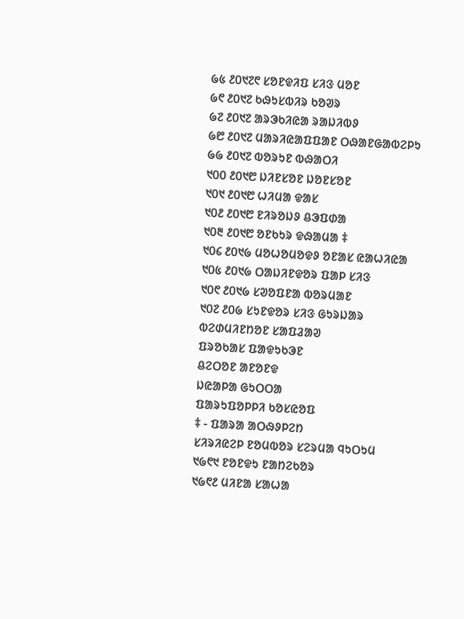᱙᱕ ᱒᱐᱑᱗᱖ ᱥᱚᱱᱫᱤᱯ ᱥᱤᱝ ᱢᱚᱱ
᱙᱖ ᱒᱐᱑᱗ ᱠᱷᱩᱥᱵᱤᱨ ᱠᱚᱣᱨ
᱙᱗ ᱒᱐᱑᱗ ᱟᱨᱳᱠᱤᱭᱟ ᱨᱟᱡᱤᱵᱽ
᱙᱘ ᱒᱐᱑᱗ ᱢᱟᱨᱤᱭᱟᱯᱯᱟᱱ ᱛᱷᱟᱱᱜᱟᱵᱮᱞᱩ
᱙᱙ ᱒᱐᱑᱗ ᱵᱚᱨᱩᱱ ᱵᱷᱟᱛᱤ
᱑᱐᱐ ᱒᱐᱑᱘ ᱡᱤᱱᱥᱚᱱ ᱡᱚᱱᱥᱚᱱ
᱑᱐᱑ ᱒᱐᱑᱘ ᱦᱤᱢᱟ ᱫᱟᱥ
᱑᱐᱒ ᱒᱐᱑᱘ ᱱᱤᱨᱚᱡᱽ ᱪᱳᱯᱰᱟ
᱑᱐᱓ ᱒᱐᱑᱘ ᱚᱱᱠᱩᱨ ᱫᱷᱟᱢᱟ ‡
᱑᱐᱔ ᱒᱐᱑᱙ ᱢᱚᱦᱚᱢᱚᱫᱽ ᱚᱱᱟᱥ ᱭᱟᱦᱤᱭᱟ
᱑᱐᱕ ᱒᱐᱑᱙ ᱛᱟᱡᱤᱱᱫᱚᱨ ᱯᱟᱞ ᱥᱤᱝ
᱑᱐᱖ ᱒᱐᱑᱙ ᱥᱣᱚᱯᱱᱟ ᱵᱚᱨᱢᱟᱱ
᱑᱐᱗ ᱒᱐᱙ ᱥᱩᱱᱫᱚᱨ ᱥᱤᱝ ᱜᱩᱨᱡᱟᱨ
ᱵᱮᱰᱢᱤᱱᱴᱚᱱ ᱥᱟᱯᱲᱟᱣ
ᱯᱨᱚᱠᱟᱥ ᱯᱟᱫᱩᱠᱳᱱ
ᱪᱮᱛᱚᱱ ᱟᱱᱚᱱᱫ
ᱡᱭᱟᱞᱟ ᱜᱩᱛᱛᱟ
ᱯᱟᱨᱩᱯᱚᱞᱞᱤ ᱠᱚᱥᱭᱚᱯ
‡ - ᱯᱟᱨᱟ ᱟᱛᱷᱽᱞᱮᱴ
ᱥᱤᱨᱤᱭᱮᱞ ᱱᱚᱢᱵᱚᱨ ᱥᱮᱨᱢᱟ ᱧᱩᱛᱩᱢ
᱑᱙᱖᱑ ᱱᱚᱱᱫᱩ ᱱᱟᱴᱮᱠᱚᱨ
᱑᱙᱖᱒ ᱢᱤᱱᱟ ᱥᱟᱦᱟ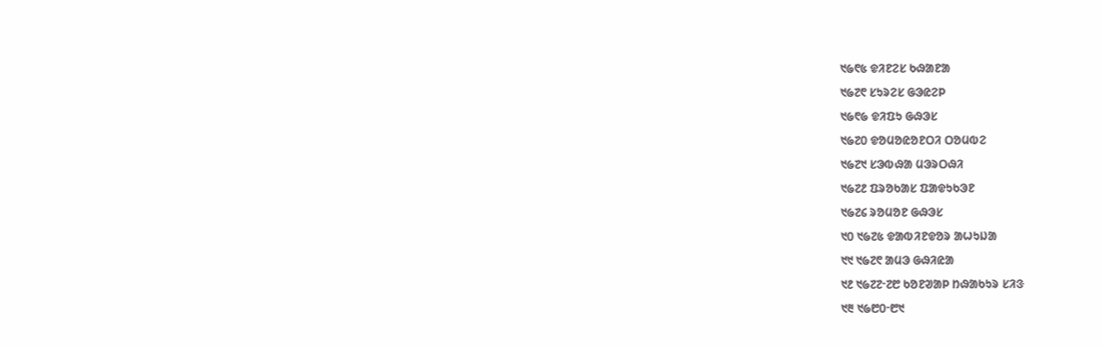᱑᱙᱖᱕ ᱫᱤᱱᱮᱥ ᱠᱷᱟᱱᱟ
᱑᱙᱗᱖ ᱥᱩᱨᱮᱥ ᱜᱳᱭᱮᱞ
᱑᱙᱖᱙ ᱫᱤᱯᱩ ᱜᱷᱳᱥ
᱑᱙᱗᱐ ᱫᱚᱢᱚᱭᱚᱱᱛᱤ ᱛᱚᱢᱵᱮ
᱑᱙᱗᱑ ᱥᱳᱵᱷᱟ ᱢᱳᱨᱛᱷᱤ
᱑᱙᱗᱒ ᱯᱨᱚᱠᱟᱥ ᱯᱟᱫᱩᱠᱳᱱ
᱑᱙᱗᱔ ᱨᱚᱢᱚᱱ ᱜᱷᱳᱥ
᱑᱐ ᱑᱙᱗᱕ ᱫᱟᱵᱤᱱᱫᱚᱨ ᱟᱦᱩᱡᱟ
᱑᱑ ᱑᱙᱗᱖ ᱟᱢᱳ ᱜᱷᱤᱭᱟ
᱑᱒ ᱑᱙᱗᱗ᱼ᱗᱘ ᱠᱚᱱᱣᱟᱞ ᱴᱷᱟᱠᱩᱨ ᱥᱤᱝ
᱑᱓ ᱑᱙᱘᱐ᱼ᱘᱑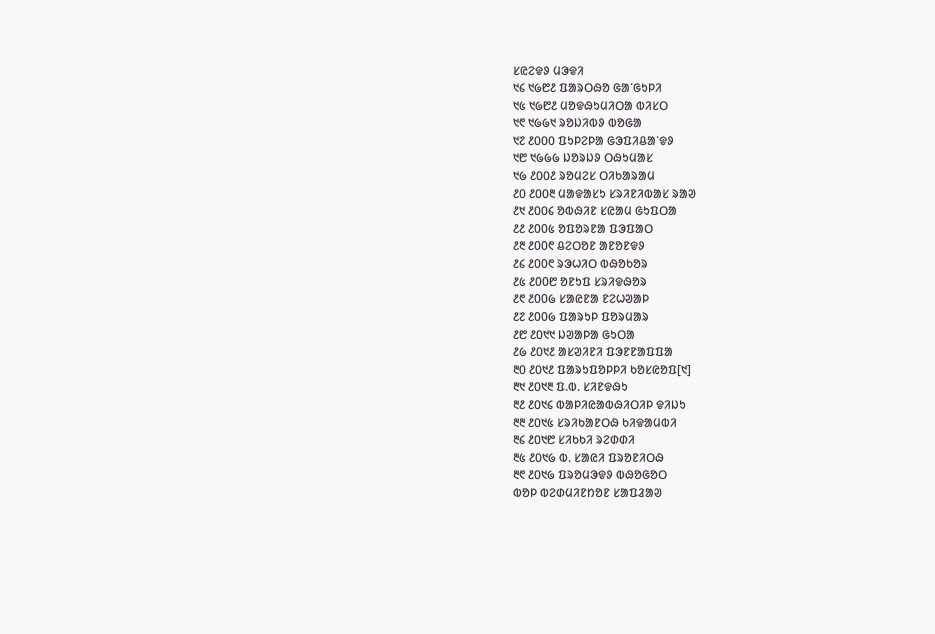ᱥᱭᱮᱫᱽ ᱢᱳᱫᱤ
᱑᱔ ᱑᱙᱘᱒ ᱯᱟᱨᱛᱷᱚ ᱜᱟᱸᱜᱩᱞᱤ
᱑᱕ ᱑᱙᱘᱒ ᱢᱚᱫᱷᱩᱢᱤᱛᱟ ᱵᱤᱥᱛ
᱑᱖ ᱑᱙᱙᱑ ᱨᱚᱡᱤᱵᱽ ᱵᱚᱜᱟ
᱑᱗ ᱒᱐᱐᱐ ᱯᱩᱞᱮᱞᱟ ᱜᱳᱯᱤᱪᱟᱸᱫᱽ
᱑᱘ ᱑᱙᱙᱙ ᱡᱚᱨᱡᱽ ᱛᱷᱩᱢᱟᱥ
᱑᱙ ᱒᱐᱐᱒ ᱨᱚᱢᱮᱥ ᱛᱤᱠᱟᱨᱟᱢ
᱒᱐ ᱒᱐᱐᱓ ᱢᱟᱫᱟᱥᱩ ᱥᱨᱤᱱᱤᱵᱟᱥ ᱨᱟᱣ
᱒᱑ ᱒᱐᱐᱔ ᱚᱵᱷᱤᱱ ᱥᱭᱟᱢ ᱜᱩᱯᱛᱟ
᱒᱒ ᱒00᱕ ᱚᱯᱚᱨᱱᱟ ᱯᱳᱯᱟᱛ
᱒᱓ ᱒00᱖ ᱪᱮᱛᱚᱱ ᱟᱱᱚᱱᱫᱽ
᱒᱔ ᱒00᱖ ᱨᱳᱦᱤᱛ ᱵᱷᱚᱠᱚᱨ
᱒᱕ ᱒00᱘ ᱚᱱᱩᱯ ᱥᱨᱤᱫᱷᱚᱨ
᱒᱖ ᱒00᱙ ᱥᱟᱭᱱᱟ ᱱᱮᱦᱣᱟᱞ
᱒᱗ ᱒00᱙ ᱯᱟᱨᱩᱞ ᱯᱚᱨᱢᱟᱨ
᱒᱘ ᱒᱐᱑᱑ ᱡᱣᱟᱞᱟ ᱜᱩᱛᱟ
᱒᱙ ᱒᱐᱑᱒ ᱟᱥᱣᱤᱱᱤ ᱯᱳᱱᱱᱟᱯᱯᱟ
᱓᱐ ᱒᱐᱑᱒ ᱯᱟᱨᱩᱯᱚᱞᱞᱤ ᱠᱚᱥᱭᱚᱯ[᱑]
᱓᱑ ᱒᱐᱑᱓ ᱯ.ᱵ. ᱥᱤᱱᱫᱷᱩ
᱓᱒ ᱒᱐᱑᱔ ᱵᱟᱞᱤᱭᱟᱵᱷᱤᱛᱤᱞ ᱫᱤᱡᱩ
᱓᱓ ᱒᱐᱑᱕ ᱥᱨᱤᱠᱟᱱᱛᱷ ᱠᱤᱫᱟᱢᱵᱤ
᱓᱔ ᱒᱐᱑᱘ ᱥᱤᱠᱠᱤ ᱨᱮᱰᱰᱤ
᱓᱕ ᱒᱐᱑᱙ ᱵ. ᱥᱟᱭᱤ ᱯᱨᱚᱱᱤᱛᱷ
᱓᱖ ᱒᱐᱑᱙ ᱯᱨᱚᱢᱳᱫᱽ ᱵᱷᱚᱜᱚᱛ
ᱵᱚᱞ ᱵᱮᱰᱢᱤᱱᱴᱚᱱ ᱥᱟᱯᱲᱟᱣ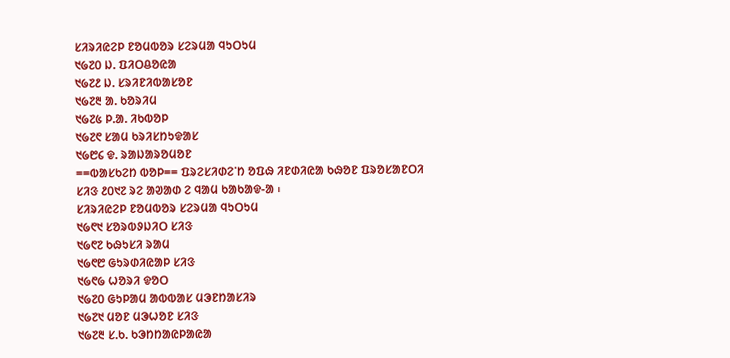ᱥᱤᱨᱤᱭᱮᱞ ᱱᱚᱢᱵᱚᱨ ᱥᱮᱨᱢᱟ ᱧᱩᱛᱩᱢ
᱑᱙᱗᱐ ᱡ. ᱯᱤᱛᱪᱚᱭᱟ
᱑᱙᱗᱒ ᱡ. ᱥᱨᱤᱱᱤᱵᱟᱥᱚᱱ
᱑᱙᱗᱓ ᱟ. ᱠᱚᱨᱤᱢ
᱑᱙᱗᱕ ᱞ.ᱟ. ᱤᱠᱵᱚᱞ
᱑᱙᱗᱖ ᱥᱟᱢ ᱠᱨᱤᱥᱴᱩᱫᱟᱥ
᱑᱙᱘᱔ ᱫ. ᱨᱟᱡᱟᱨᱚᱢᱚᱱ
==ᱵᱟᱥᱠᱮᱴ ᱵᱚᱞ== ᱯᱨᱮᱥᱤᱰᱮᱸᱴ ᱚᱯᱷ ᱤᱱᱰᱤᱭᱟ ᱠᱷᱚᱱ ᱯᱨᱚᱥᱟᱱᱛᱤ ᱥᱤᱝ ᱒᱐᱑᱗ ᱨᱮ ᱟᱣᱟᱰ ᱮ ᱧᱟᱢ ᱠᱟᱠᱟᱫ-ᱟ ᱾
ᱥᱤᱨᱤᱭᱮᱞ ᱱᱚᱢᱵᱚᱨ ᱥᱮᱨᱢᱟ ᱧᱩᱛᱩᱢ
᱑᱙᱖᱑ ᱥᱚᱨᱵᱽᱡᱤᱛ ᱥᱤᱝ
᱑᱙᱖᱗ ᱠᱷᱩᱥᱤ ᱨᱟᱢ
᱑᱙᱖᱘ ᱜᱩᱨᱰᱤᱭᱟᱞ ᱥᱤᱝ
᱑᱙᱖᱙ ᱦᱚᱨᱤ ᱫᱚᱛ
᱑᱙᱗᱐ ᱜᱩᱞᱟᱢ ᱟᱵᱵᱟᱥ ᱢᱳᱱᱴᱟᱥᱤᱨ
᱑᱙᱗᱑ ᱢᱚᱱ ᱢᱳᱦᱚᱱ ᱥᱤᱝ
᱑᱙᱗᱓ ᱥ.ᱠ. ᱠᱳᱴᱴᱟᱭᱞᱟᱭᱟ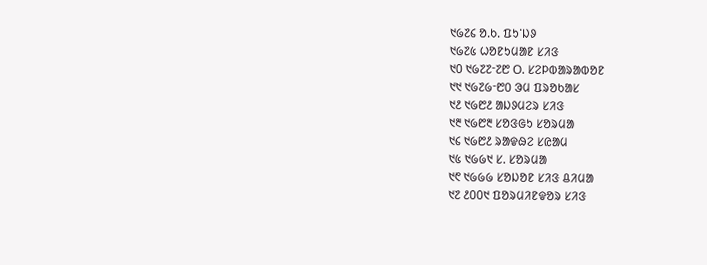᱑᱙᱗᱔ ᱚ.ᱠ. ᱯᱩᱸᱡᱽ
᱑᱙᱗᱕ ᱦᱚᱱᱩᱢᱟᱱ ᱥᱤᱝ
᱑0 ᱑᱙᱗᱗ᱼ᱗᱘ ᱛ. ᱥᱮᱞᱵᱟᱨᱟᱵᱚᱱ
᱑᱑ ᱑᱙᱗᱙ᱼ᱘᱐ ᱳᱢ ᱯᱨᱚᱠᱟᱥ
᱑᱒ ᱑᱙᱘᱒ ᱟᱡᱽᱢᱮᱨ ᱥᱤᱝ
᱑᱓ ᱑᱙᱘᱓ ᱥᱚᱝᱜᱩ ᱥᱚᱨᱢᱟ
᱑᱔ ᱑᱙᱘᱒ ᱨᱟᱫᱷᱮ ᱥᱭᱟᱢ
᱑᱕ ᱑᱙᱙᱑ ᱥ. ᱥᱚᱨᱢᱟ
᱑᱖ ᱑᱙᱙᱙ ᱥᱚᱡᱚᱱ ᱥᱤᱝ ᱪᱤᱢᱟ
᱑᱗ ᱒00᱑ ᱯᱚᱨᱢᱤᱱᱫᱚᱨ ᱥᱤᱝ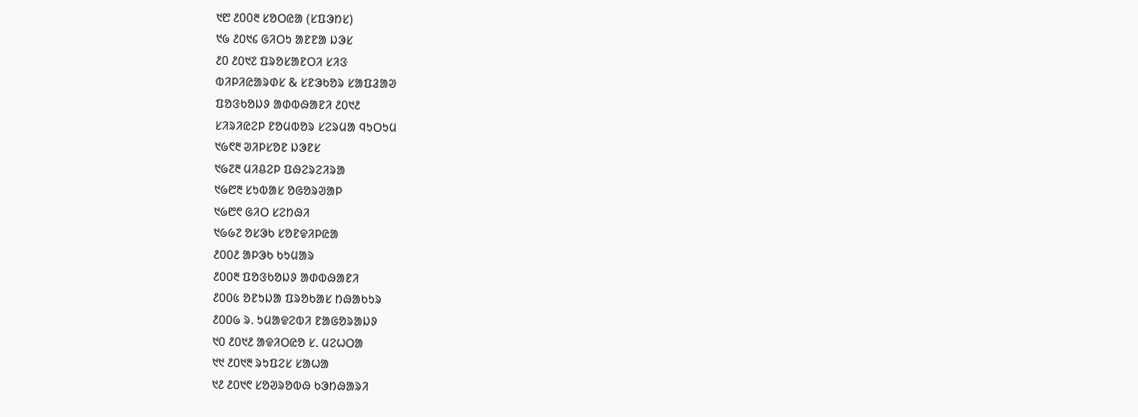᱑᱘ ᱒00᱓ ᱥᱚᱛᱭᱟ (ᱥᱯᱳᱴᱥ)
᱑᱙ ᱒᱐᱑᱔ ᱜᱤᱛᱩ ᱟᱱᱱᱟ ᱡᱳᱥ
᱒0 ᱒᱐᱑᱗ ᱯᱨᱚᱥᱟᱱᱛᱤ ᱥᱤᱝ
ᱵᱤᱞᱤᱭᱟᱨᱰᱥ & ᱥᱱᱳᱠᱚᱨ ᱥᱟᱯᱲᱟᱣ
ᱯᱚᱝᱠᱚᱡᱽ ᱟᱰᱵᱷᱟᱱᱤ ᱒᱐᱑᱒
ᱥᱤᱨᱤᱭᱮᱞ ᱱᱚᱢᱵᱚᱨ ᱥᱮᱨᱢᱟ ᱧᱩᱛᱩᱢ
᱑᱙᱖᱓ ᱣᱤᱞᱥᱚᱱ ᱡᱳᱱᱥ
᱑᱙᱗᱓ ᱢᱤᱪᱮᱞ ᱯᱷᱮᱨᱮᱤᱨᱟ
᱑᱙᱘᱓ ᱥᱩᱵᱟᱥ ᱚᱜᱚᱨᱣᱟᱞ
᱑᱙᱘᱖ ᱜᱤᱛ ᱥᱮᱴᱷᱤ
᱑᱙᱙᱗ ᱚᱥᱳᱠ ᱥᱚᱱᱫᱤᱞᱭᱟ
᱒᱐᱐᱒ ᱟᱞᱳᱠ ᱠᱩᱢᱟᱨ
᱒᱐᱐᱓ ᱯᱚᱝᱠᱚᱡᱽ ᱟᱰᱵᱷᱟᱱᱤ
᱒᱐᱐᱕ ᱚᱱᱩᱡᱟ ᱯᱨᱚᱠᱟᱥ ᱴᱷᱟᱠᱩᱨ
᱒᱐᱐᱙ ᱨ. ᱩᱢᱟᱫᱮᱵᱤ ᱱᱟᱜᱚᱨᱟᱡᱽ
᱑᱐ ᱒᱐᱑᱒ ᱟᱫᱤᱛᱭᱚ ᱥ. ᱢᱮᱦᱛᱟ
᱑᱑ ᱒᱐᱑᱓ ᱨᱩᱯᱮᱥ ᱥᱟᱦᱟ
᱑᱒ ᱒᱐᱑᱖ ᱥᱚᱣᱨᱚᱵᱷ ᱠᱳᱴᱷᱟᱨᱤ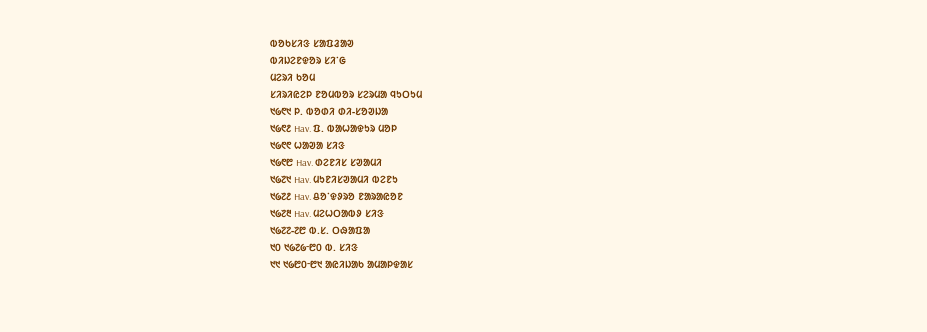ᱵᱚᱠᱥᱤᱝ ᱥᱟᱯᱲᱟᱣ
ᱵᱤᱡᱮᱱᱫᱚᱨ ᱥᱤᱸᱜ
ᱢᱮᱨᱤ ᱠᱚᱢ
ᱥᱤᱨᱤᱭᱮᱞ ᱱᱚᱢᱵᱚᱨ ᱥᱮᱨᱢᱟ ᱧᱩᱛᱩᱢ
᱑᱙᱖᱑ ᱞ. ᱵᱚᱰᱤ ᱰᱤ-ᱥᱚᱣᱡᱟ
᱑᱙᱖᱒ Hav. ᱯ. ᱵᱟᱦᱟᱫᱩᱨ ᱢᱚᱞ
᱑᱙᱖᱖ ᱦᱟᱣᱟ ᱥᱤᱝ
᱑᱙᱖᱘ Hav. ᱰᱮᱱᱤᱥ ᱥᱣᱟᱢᱤ
᱑᱙᱗᱑ Hav. ᱢᱩᱱᱤᱥᱣᱟᱢᱤ ᱵᱮᱱᱩ
᱑᱙᱗᱒ Hav. ᱪᱚᱸᱫᱽᱨᱚ ᱱᱟᱨᱟᱭᱚᱱ
᱑᱙᱗᱓ Hav. ᱢᱮᱦᱛᱟᱵᱽ ᱥᱤᱝ
᱑᱙᱗᱗-᱗᱘ ᱵ.ᱥ. ᱛᱷᱟᱯᱟ
᱑᱐ ᱑᱙᱗᱙ᱼ᱘᱐ ᱵ. ᱥᱤᱝ
᱑᱑ ᱑᱙᱘᱐ᱼ᱘᱑ ᱟᱭᱤᱡᱟᱠ ᱟᱢᱟᱞᱫᱟᱥ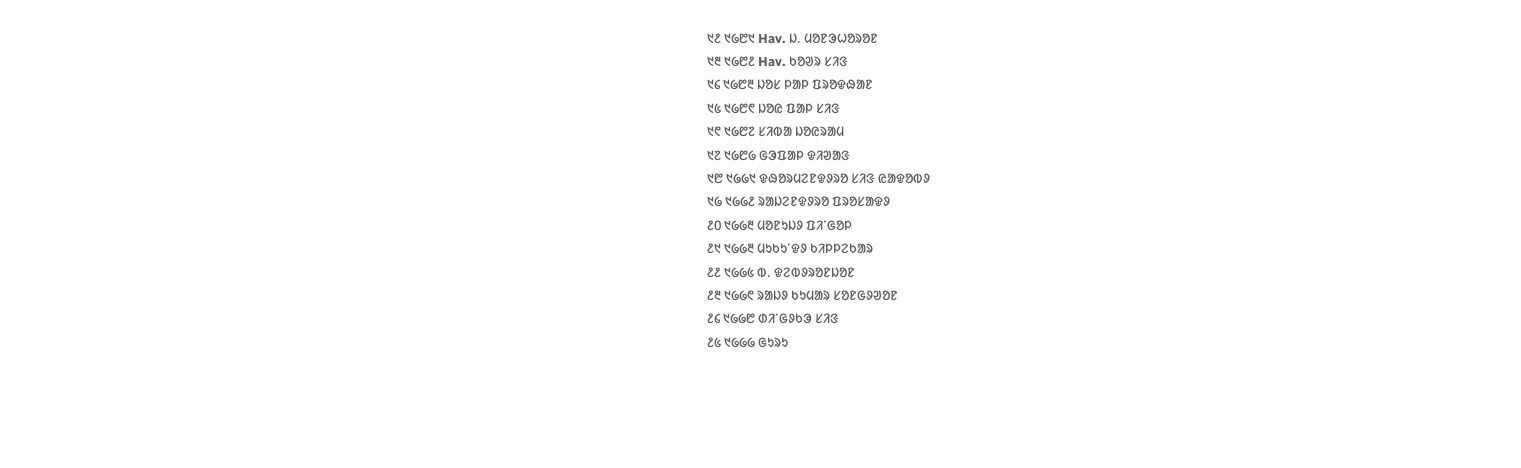᱑᱒ ᱑᱙᱘᱑ Hav. ᱡ. ᱢᱚᱱᱳᱦᱚᱨᱚᱱ
᱑᱓ ᱑᱙᱘᱒ Hav. ᱠᱚᱣᱨ ᱥᱤᱝ
᱑᱔ ᱑᱙᱘᱓ ᱡᱚᱥ ᱞᱟᱞ ᱯᱨᱚᱫᱷᱟᱱ
᱑᱕ ᱑᱙᱘᱖ ᱡᱚᱭ ᱯᱟᱞ ᱥᱤᱝ
᱑᱖ ᱑᱙᱘᱗ ᱥᱤᱵᱟ ᱡᱚᱭᱨᱟᱢ
᱑᱗ ᱑᱙᱘᱙ ᱜᱳᱯᱟᱞ ᱫᱤᱣᱟᱝ
᱑᱘ ᱑᱙᱙᱑ ᱫᱷᱚᱨᱢᱮᱱᱫᱽᱨᱚ ᱥᱤᱝ ᱭᱟᱫᱚᱵᱽ
᱑᱙ ᱑᱙᱙᱒ ᱨᱟᱡᱮᱱᱫᱽᱨᱚ ᱯᱨᱚᱥᱟᱫᱽ
᱒᱐ ᱑᱙᱙᱓ ᱢᱚᱱᱩᱡᱽ ᱯᱤᱸᱜᱚᱞ
᱒᱑ ᱑᱙᱙᱓ ᱢᱩᱠᱩᱸᱫᱽ ᱠᱤᱞᱞᱮᱠᱟᱨ
᱒᱒ ᱑᱙᱙᱕ ᱵ. ᱫᱮᱵᱽᱨᱚᱱᱡᱚᱱ
᱒᱓ ᱑᱙᱙᱖ ᱨᱟᱡᱽ ᱠᱩᱢᱟᱨ ᱥᱚᱱᱜᱽᱣᱚᱱ
᱒᱔ ᱑᱙᱙᱘ ᱰᱤᱸᱜᱽᱠᱳ ᱥᱤᱝ
᱒᱕ ᱑᱙᱙᱙ ᱜᱩᱨᱩ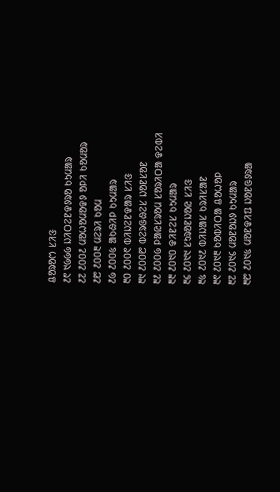ᱪᱚᱨᱚᱬ ᱥᱤᱝ
᱒᱖ ᱑᱙᱙᱙ ᱡᱤᱛᱮᱱᱫᱽᱨᱚ ᱠᱩᱢᱟᱨ
᱒᱗ ᱒᱐᱐᱒ ᱢᱚᱦᱚᱢᱚᱫᱽ ᱚᱞᱤ ᱠᱚᱢᱚᱨ
᱒᱘ ᱒᱐᱐᱓ ᱢᱮᱨᱤ ᱠᱚᱢ
᱒᱙ ᱒᱐᱐᱕ ᱟᱠᱷᱤᱞ ᱠᱩᱢᱟᱨ
᱓᱐ ᱒᱐᱐᱖ ᱵᱤᱡᱮᱱᱫᱟᱨ ᱥᱤᱝ
᱓᱑ ᱒᱐᱐᱘ ᱵᱮᱨᱜᱷᱮᱥ ᱡᱚᱱᱥᱚᱱ
᱓᱒ ᱒᱐᱐᱙ ᱞᱟᱭᱥᱨᱚᱢ ᱥᱚᱨᱤᱛᱟ ᱫᱮᱵᱤ
᱓᱓ ᱒᱐᱑᱐ ᱫᱤᱱᱮᱥ ᱠᱩᱢᱟᱨ
᱓᱔ ᱒᱐᱑᱑ ᱥᱩᱨᱚᱱᱡᱚᱭ ᱥᱤᱝ
᱓᱕ ᱒᱐᱑᱒ ᱵᱤᱡᱟᱥ ᱠᱨᱤᱥᱟᱱ
᱓᱖ ᱒᱐᱑᱓ ᱠᱚᱵᱤᱛᱟ ᱪᱚᱦᱚᱞ
᱓᱗ ᱒᱐᱑᱔ ᱢᱚᱱᱚᱡᱽ ᱠᱩᱢᱟᱨ
᱓᱘ ᱒᱐᱑᱕ ᱢᱚᱱᱫᱤᱯ ᱡᱚᱱᱜᱽᱨᱟ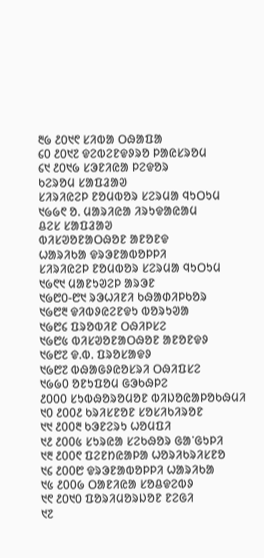᱓᱙ ᱒᱐᱑᱖ ᱥᱤᱵᱟ ᱛᱷᱟᱯᱟ
᱔0 ᱒᱐᱑᱗ ᱫᱮᱵᱮᱱᱫᱽᱨᱚ ᱞᱟᱭᱥᱨᱚᱢ
᱔᱑ ᱒᱐᱑᱙ ᱥᱳᱱᱤᱭᱟ ᱞᱮᱫᱚᱨ
ᱠᱮᱨᱚᱢ ᱥᱟᱯᱲᱟᱣ
ᱥᱤᱨᱤᱭᱮᱞ ᱱᱚᱢᱵᱚᱨ ᱥᱮᱨᱢᱟ ᱧᱩᱛᱩᱢ
᱑᱙᱙᱖ ᱚ. ᱢᱟᱨᱤᱭᱟ ᱤᱨᱩᱫᱟᱭᱟᱢ
ᱪᱮᱥ ᱥᱟᱯᱲᱟᱣ
ᱵᱤᱥᱣᱚᱱᱟᱛᱷᱚᱱ ᱟᱱᱚᱱᱫ
ᱦᱟᱨᱤᱠᱟ ᱫᱨᱳᱱᱟᱵᱚᱞᱞᱤ
ᱥᱤᱨᱤᱭᱮᱞ ᱱᱚᱢᱵᱚᱨ ᱥᱮᱨᱢᱟ ᱧᱩᱛᱩᱢ
᱑᱙᱖᱑ ᱢᱟᱱᱩᱣᱮᱞ ᱟᱨᱳᱱ
᱑᱙᱘᱐-᱘᱑ ᱨᱳᱦᱤᱱᱤ ᱠᱷᱟᱰᱤᱞᱠᱚᱨ
᱑᱙᱘᱓ ᱫᱤᱵᱽᱭᱮᱱᱫᱩ ᱵᱚᱨᱩᱣᱟ
᱑᱙᱘᱔ ᱯᱨᱚᱵᱤᱱ ᱛᱷᱤᱞᱥᱮ
᱑᱙᱘᱕ ᱵᱤᱥᱣᱚᱱᱟᱛᱷᱚᱱ ᱟᱱᱚᱱᱫᱽ
᱑᱙᱘᱗ ᱫ.ᱵ. ᱯᱨᱚᱥᱟᱫᱽ
᱑᱙᱘᱗ ᱵᱷᱟᱜᱽᱭᱚᱥᱨᱤ ᱛᱷᱤᱯᱥᱮ
᱑᱙᱙0 ᱚᱱᱩᱯᱚᱢ ᱜᱳᱠᱷᱞᱮ
᱒000 ᱥᱩᱵᱷᱚᱨᱚᱢᱚᱱ ᱵᱤᱡᱚᱭᱟᱞᱚᱠᱷᱢᱤ
᱑0 ᱒00᱒ ᱠᱨᱤᱥᱱᱚᱱ ᱥᱚᱥᱤᱠᱤᱨᱚᱱ
᱑᱑ ᱒00᱓ ᱠᱳᱱᱮᱨᱩ ᱦᱚᱢᱯᱤ
᱑᱒ ᱒00᱕ ᱥᱩᱨᱭᱟ ᱥᱮᱠᱷᱚᱨ ᱜᱟᱸᱜᱩᱞᱤ
᱑᱓ ᱒00᱖ ᱯᱮᱱᱴᱭᱟᱞᱟ ᱦᱚᱨᱤᱠᱨᱤᱥᱱᱚ
᱑᱔ ᱒00᱘ ᱫᱨᱳᱱᱟᱵᱚᱞᱞᱤ ᱦᱟᱨᱤᱠᱟ
᱑᱕ ᱒00᱙ ᱛᱟᱱᱤᱭᱟ ᱥᱚᱪᱫᱮᱵᱽ
᱑᱖ ᱒᱐᱑᱐ ᱯᱚᱨᱤᱢᱚᱨᱡᱚᱱ ᱱᱮᱜᱤ
᱑᱗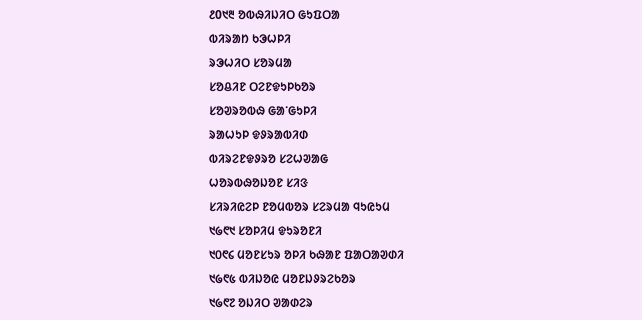᱒0᱑᱓ ᱚᱵᱷᱤᱡᱤᱛ ᱜᱩᱯᱛᱟ
ᱵᱤᱨᱟᱴ ᱠᱳᱦᱞᱤ
ᱨᱳᱦᱤᱛ ᱥᱚᱨᱢᱟ
ᱥᱚᱪᱤᱱ ᱛᱮᱱᱫᱩᱞᱠᱚᱨ
ᱥᱚᱣᱨᱚᱵᱷ ᱜᱟᱸᱜᱩᱞᱤ
ᱨᱟᱦᱩᱞ ᱫᱽᱨᱟᱵᱤᱰ
ᱵᱤᱨᱮᱱᱫᱽᱨᱚ ᱥᱮᱦᱣᱟᱜ
ᱦᱚᱨᱵᱷᱚᱡᱚᱱ ᱥᱤᱝ
ᱥᱤᱨᱤᱭᱮᱞ ᱱᱚᱢᱵᱚᱨ ᱥᱮᱨᱢᱟ ᱧᱩᱭᱩᱢ
᱑᱙᱖᱑ ᱥᱚᱞᱤᱢ ᱫᱩᱨᱚᱱᱤ
᱑᱐᱖᱔ ᱢᱚᱱᱥᱩᱨ ᱚᱞᱤ ᱠᱷᱟᱱ ᱯᱟᱛᱟᱣᱰᱤ
᱑᱙᱖᱕ ᱵᱤᱡᱚᱭ ᱢᱚᱱᱡᱽᱨᱮᱠᱚᱨ
᱑᱙᱖᱗ ᱚᱡᱤᱛ ᱣᱟᱰᱮᱨ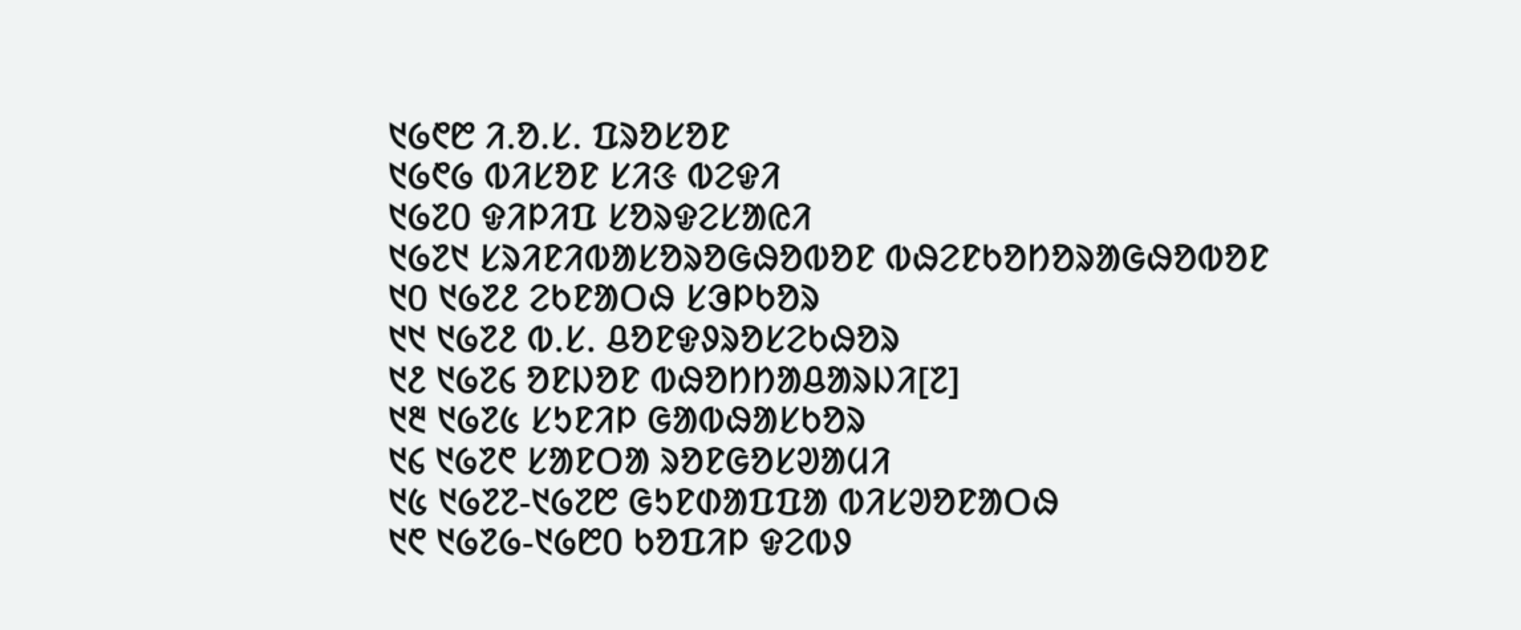᱑᱙᱖᱘ ᱤ.ᱚ.ᱥ. ᱯᱨᱚᱥᱚᱱ
᱑᱙᱖᱙ ᱵᱤᱥᱚᱱ ᱥᱤᱝ ᱵᱮᱫᱤ
᱑᱙᱗᱐ ᱫᱤᱞᱤᱯ ᱥᱚᱨᱫᱮᱥᱟᱭᱤ
᱑᱙᱗᱑ ᱥᱨᱤᱱᱤᱵᱟᱥᱚᱨᱚᱜᱷᱚᱵᱚᱱ ᱵᱷᱮᱱᱠᱚᱴᱚᱨᱟᱜᱷᱚᱵᱚᱱ
᱑0 ᱑᱙᱗᱒ ᱮᱠᱱᱟᱛᱷ ᱥᱳᱞᱠᱚᱨ
᱑᱑ ᱑᱙᱗᱒ ᱵ.ᱥ. ᱪᱚᱱᱫᱽᱨᱚᱥᱮᱠᱷᱚᱨ
᱑᱒ ᱑᱙᱗᱔ ᱚᱱᱡᱚᱱ ᱵᱷᱚᱴᱴᱟᱪᱟᱨᱡᱤ[᱗]
᱑᱓ ᱑᱙᱗᱕ ᱥᱩᱱᱤᱞ ᱜᱟᱵᱷᱟᱥᱠᱚᱨ
᱑᱔ ᱑᱙᱗᱖ ᱥᱟᱱᱛᱟ ᱨᱚᱱᱜᱚᱥᱣᱟᱢᱤ
᱑᱕ ᱑᱙᱗᱗-᱑᱙᱗᱘ ᱜᱩᱱᱰᱟᱯᱯᱟ ᱵᱤᱥᱣᱚᱱᱟᱛᱷ
᱑᱖ ᱑᱙᱗᱙-᱑᱙᱘᱐ ᱠᱚᱯᱤᱞ ᱫᱮᱵᱽ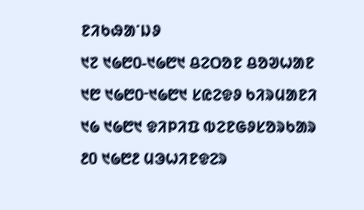ᱱᱤᱠᱷᱟᱸᱡᱽ
᱑᱗ ᱑᱙᱘᱐-᱑᱙᱘᱑ ᱪᱮᱛᱚᱱ ᱪᱚᱣᱦᱟᱱ
᱑᱘ ᱑᱙᱘᱐ᱼ᱑᱙᱘᱑ ᱥᱭᱮᱫᱽ ᱠᱤᱨᱢᱟᱱᱤ
᱑᱙ ᱑᱙᱘᱑ ᱫᱤᱞᱤᱯ ᱵᱮᱱᱜᱽᱥᱚᱨᱠᱟᱨ
᱒0 ᱑᱙᱘᱒ ᱢᱳᱦᱤᱱᱫᱮᱨ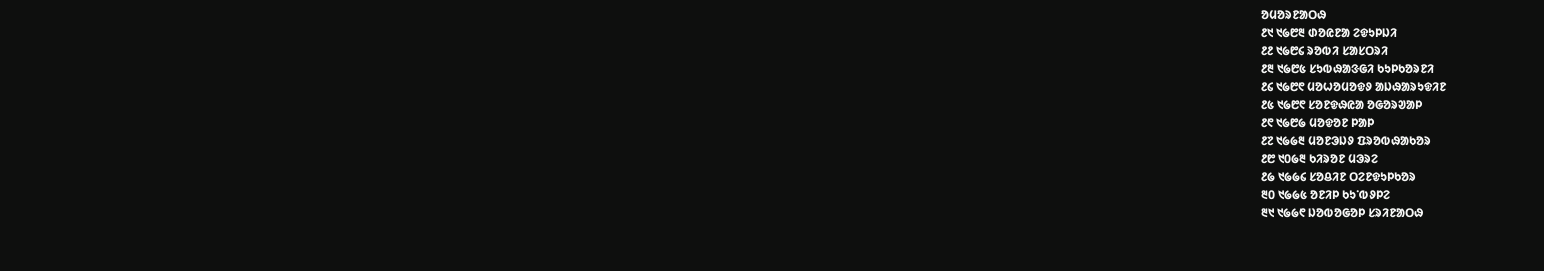ᱚᱢᱚᱨᱱᱟᱛᱷ
᱒᱑ ᱑᱙᱘᱓ ᱰᱚᱭᱱᱟ ᱮᱫᱩᱞᱡᱤ
᱒᱒ ᱑᱙᱘᱔ ᱨᱚᱵᱤ ᱥᱟᱥᱛᱨᱤ
᱒᱓ ᱑᱙᱘᱕ ᱥᱩᱵᱷᱟᱝᱜᱤ ᱠᱩᱞᱠᱚᱨᱱᱤ
᱒᱔ ᱑᱙᱘᱖ ᱢᱚᱦᱚᱢᱚᱫᱽ ᱟᱡᱷᱟᱨᱩᱫᱤᱱ
᱒᱕ ᱑᱙᱘᱖ ᱥᱚᱱᱫᱷᱭᱟ ᱚᱜᱚᱨᱣᱟᱞ
᱒᱖ ᱑᱙᱘᱙ ᱢᱚᱫᱚᱱ ᱞᱟᱞ
᱒᱗ ᱑᱙᱙᱓ ᱢᱚᱱᱳᱡᱽ ᱯᱨᱚᱵᱷᱟᱠᱚᱨ
᱒᱘ ᱑᱐᱙᱓ ᱠᱤᱨᱚᱱ ᱢᱳᱨᱮ
᱒᱙ ᱑᱙᱙᱔ ᱥᱚᱪᱤᱱ ᱛᱮᱱᱫᱩᱞᱠᱚᱨ
᱓᱐ ᱑᱙᱙᱕ ᱚᱱᱤᱞ ᱠᱩᱸᱵᱽᱞᱮ
᱓᱑ ᱑᱙᱙᱖ ᱡᱚᱵᱚᱜᱚᱞ ᱥᱨᱤᱱᱟᱛᱷ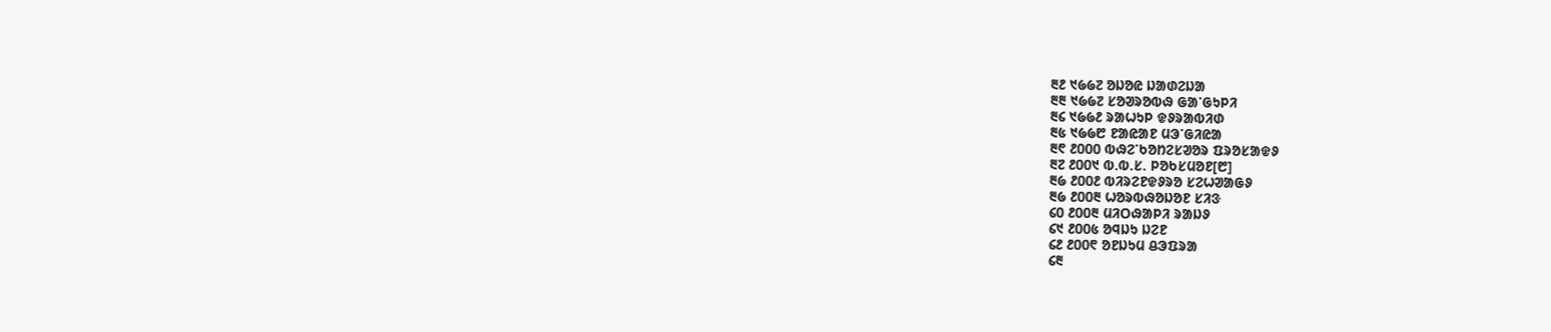᱓᱒ ᱑᱙᱙᱗ ᱚᱡᱚᱭ ᱡᱟᱰᱮᱡᱟ
᱓᱓ ᱑᱙᱙᱗ ᱥᱚᱣᱨᱚᱵᱷ ᱜᱟᱸᱜᱩᱞᱤ
᱓᱔ ᱑᱙᱙᱒ ᱨᱟᱦᱩᱞ ᱫᱽᱨᱟᱵᱤᱰ
᱓᱕ ᱑᱙᱙᱘ ᱱᱟᱭᱟᱱ ᱢᱳᱸᱜᱤᱭᱟ
᱓᱖ ᱒᱐᱐᱐ ᱵᱷᱮᱸᱠᱚᱴᱮᱥᱣᱚᱨ ᱯᱨᱚᱥᱟᱫᱽ
᱓᱗ ᱒᱐᱐᱑ ᱵ.ᱵ.ᱥ. ᱞᱚᱠᱥᱢᱚᱱ[᱘]
᱓᱙ ᱒᱐᱐᱒ ᱵᱤᱨᱮᱱᱫᱽᱨᱚ ᱥᱮᱦᱣᱟᱜᱽ
᱓᱙ ᱒᱐᱐᱓ ᱦᱚᱨᱵᱷᱚᱡᱚᱱ ᱥᱤᱝ
᱔᱐ ᱒᱐᱐᱓ ᱢᱤᱛᱷᱟᱞᱤ ᱨᱟᱡᱽ
᱔᱑ ᱒᱐᱐᱕ ᱚᱧᱡᱩ ᱡᱮᱱ
᱔᱒ ᱒᱐᱐᱖ ᱚᱱᱡᱩᱢ ᱪᱳᱯᱨᱟ
᱔᱓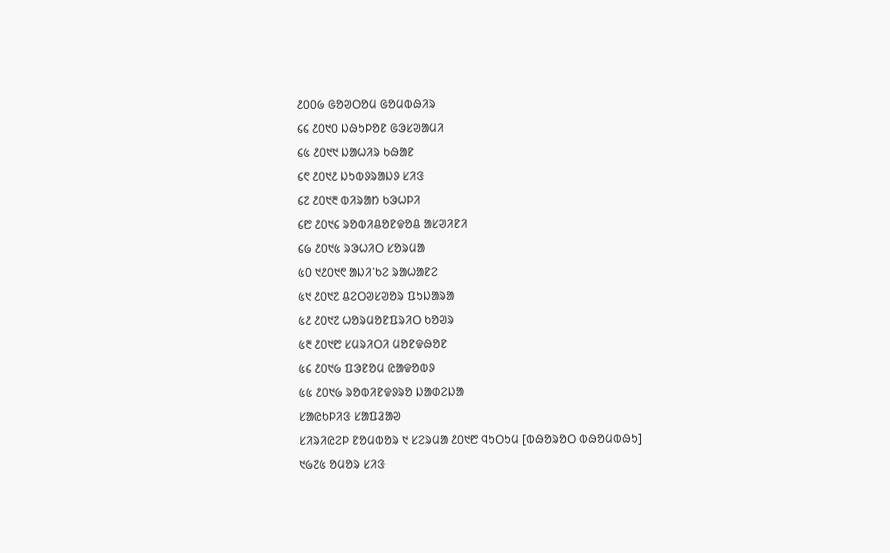᱒᱐᱐᱙ ᱜᱚᱣᱛᱚᱢ ᱜᱚᱢᱵᱷᱤᱨ
᱔᱔ ᱒᱐᱑᱐ ᱡᱷᱩᱞᱚᱱ ᱜᱳᱥᱣᱟᱢᱤ
᱔᱕ ᱒᱐᱑᱑ ᱡᱟᱦᱤᱨ ᱠᱷᱟᱱ
᱔᱖ ᱒᱐᱑᱒ ᱡᱩᱵᱽᱨᱟᱡᱽ ᱥᱤᱝ
᱔᱗ ᱒᱐᱑᱓ ᱵᱤᱨᱟᱴ ᱠᱳᱦᱞᱤ
᱔᱘ ᱒᱐᱑᱔ ᱨᱚᱵᱤᱪᱚᱱᱫᱚᱪ ᱟᱥᱣᱤᱱᱤ
᱔᱙ ᱒᱐᱑᱕ ᱨᱳᱦᱤᱛ ᱥᱚᱨᱢᱟ
᱕0 ᱑᱒᱐᱑᱖ ᱟᱡᱤᱸᱠᱮ ᱨᱟᱦᱟᱱᱮ
᱕᱑ ᱒᱐᱑᱗ ᱪᱮᱛᱣᱥᱣᱚᱨ ᱯᱩᱡᱟᱨᱟ
᱕᱒ ᱒᱐᱑᱗ ᱦᱚᱨᱢᱚᱱᱯᱨᱤᱛ ᱠᱚᱣᱨ
᱕᱓ ᱒᱐᱑᱘ ᱥᱢᱨᱤᱛᱤ ᱢᱚᱱᱫᱷᱚᱱ
᱕᱔ ᱒᱐᱑᱙ ᱯᱳᱱᱚᱢ ᱭᱟᱫᱚᱵᱽ
᱕᱕ ᱒᱐᱑᱙ ᱨᱚᱵᱤᱱᱫᱽᱨᱚ ᱡᱟᱰᱮᱡᱟ
ᱥᱟᱭᱠᱞᱤᱝ ᱥᱟᱯᱲᱟᱣ
ᱥᱤᱨᱤᱭᱮᱞ ᱱᱚᱢᱵᱚᱨ ᱑ ᱥᱮᱨᱢᱟ ᱒᱐᱑᱘ ᱧᱩᱛᱩᱢ [ᱵᱷᱚᱨᱚᱛ ᱵᱷᱚᱢᱵᱷᱩ]
᱑᱙᱗᱕ ᱚᱢᱚᱨ ᱥᱤᱝ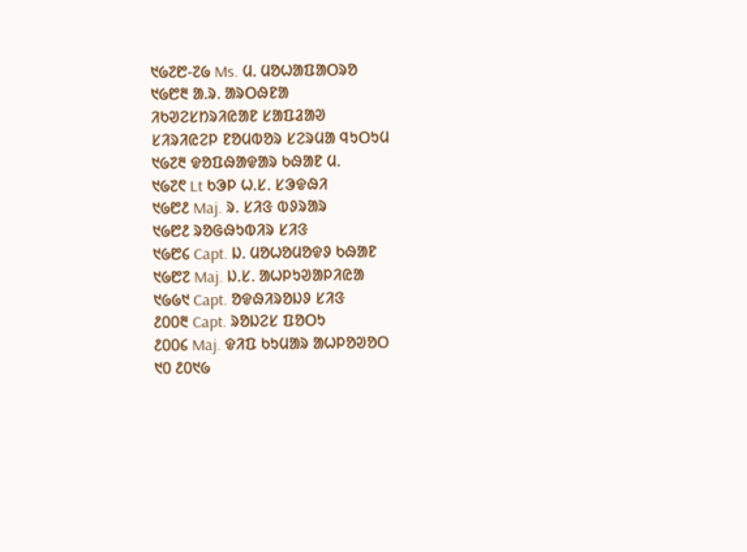᱑᱙᱗᱘-᱗᱙ Ms. ᱢ. ᱢᱚᱦᱟᱯᱟᱛᱨᱚ
᱑᱙᱘᱓ ᱟ.ᱨ. ᱟᱨᱛᱷᱱᱟ
ᱤᱠᱣᱮᱥᱴᱨᱤᱭᱟᱱ ᱥᱟᱯᱲᱟᱣ
ᱥᱤᱨᱤᱭᱮᱞ ᱱᱚᱢᱵᱚᱨ ᱥᱮᱨᱢᱟ ᱧᱩᱛᱩᱢ
᱑᱙᱗᱓ ᱫᱚᱯᱷᱟᱫᱟᱨ ᱠᱷᱟᱱ ᱢ.
᱑᱙᱗᱖ Lt ᱠᱳᱞ ᱦ.ᱥ. ᱥᱳᱫᱷᱤ
᱑᱙᱘᱒ Maj. ᱨ. ᱥᱤᱝ ᱵᱽᱨᱟᱨ
᱑᱙᱘᱒ ᱨᱚᱜᱷᱩᱵᱤᱨ ᱥᱤᱝ
᱑᱙᱘᱔ Capt. ᱡ. ᱢᱚᱦᱚᱢᱚᱫᱽ ᱠᱷᱟᱱ
᱑᱙᱘᱗ Maj. ᱡ.ᱥ. ᱟᱦᱞᱩᱣᱟᱞᱤᱭᱟ
᱑᱙᱙᱑ Capt. ᱚᱫᱷᱤᱨᱚᱡᱽ ᱥᱤᱝ
᱒᱐᱐᱓ Capt. ᱨᱚᱡᱮᱥ ᱯᱚᱛᱩ
᱒᱐᱐᱔ Maj. ᱫᱤᱯ ᱠᱩᱢᱟᱨ ᱟᱦᱞᱚᱣᱚᱛ
᱑᱐ ᱒᱐᱑᱙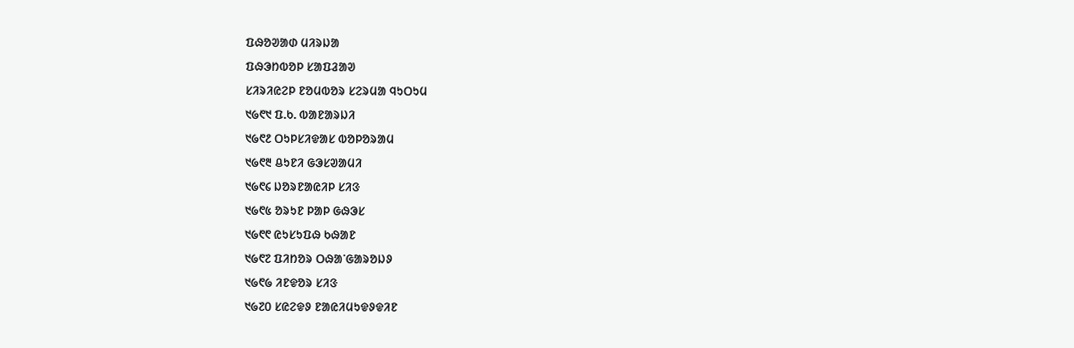ᱯᱷᱚᱣᱟᱰ ᱢᱤᱨᱡᱟ
ᱯᱷᱳᱴᱵᱚᱞ ᱥᱟᱯᱲᱟᱣ
ᱥᱤᱨᱤᱭᱮᱞ ᱱᱚᱢᱵᱚᱨ ᱥᱮᱨᱢᱟ ᱧᱩᱛᱩᱢ
᱑᱙᱖᱑ ᱯ.ᱠ. ᱵᱟᱱᱟᱨᱡᱤ
᱑᱙᱖᱒ ᱛᱩᱞᱥᱤᱫᱟᱥ ᱵᱚᱞᱚᱨᱟᱢ
᱑᱙᱖᱓ ᱪᱩᱱᱤ ᱜᱳᱥᱣᱟᱢᱤ
᱑᱙᱖᱔ ᱡᱚᱨᱱᱟᱭᱤᱞ ᱥᱤᱝ
᱑᱙᱖᱕ ᱚᱨᱩᱱ ᱞᱟᱞ ᱜᱷᱳᱥ
᱑᱙᱖᱖ ᱭᱩᱥᱩᱯᱷ ᱠᱷᱟᱱ
᱑᱙᱖᱗ ᱯᱤᱴᱚᱨ ᱛᱷᱟᱸᱜᱟᱨᱚᱡᱽ
᱑᱙᱖᱙ ᱤᱱᱫᱚᱨ ᱥᱤᱝ
᱑᱙᱗᱐ ᱥᱭᱮᱫᱽ ᱱᱟᱭᱤᱢᱩᱫᱽᱫᱤᱱ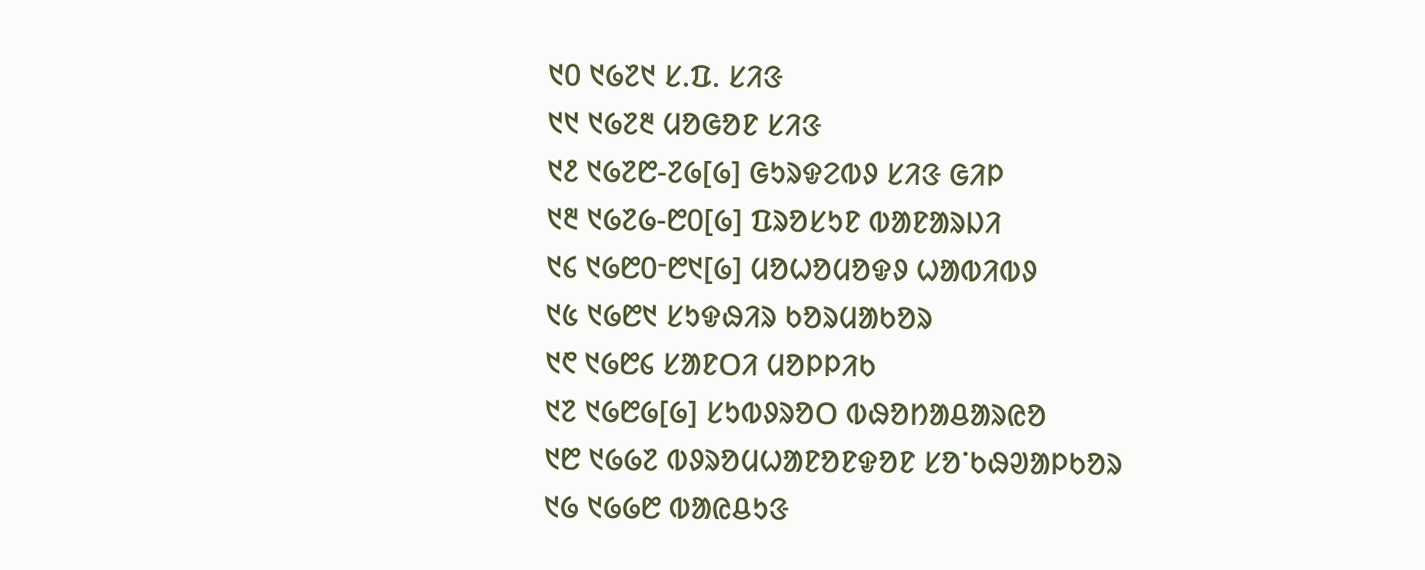᱑᱐ ᱑᱙᱗᱑ ᱥ.ᱯ. ᱥᱤᱝ
᱑᱑ ᱑᱙᱗᱓ ᱢᱚᱜᱚᱱ ᱥᱤᱝ
᱑᱒ ᱑᱙᱗᱘-᱗᱙[᱙] ᱜᱩᱨᱫᱮᱵᱽ ᱥᱤᱝ ᱜᱤᱞ
᱑᱓ ᱑᱙᱗᱙-᱘᱐[᱙] ᱯᱨᱚᱥᱩᱱ ᱵᱟᱱᱟᱨᱡᱤ
᱑᱔ ᱑᱙᱘᱐ᱼ᱘᱑[᱙] ᱢᱚᱦᱚᱢᱚᱫᱽ ᱦᱟᱵᱤᱵᱽ
᱑᱕ ᱑᱙᱘᱑ ᱥᱩᱫᱷᱤᱨ ᱠᱚᱨᱢᱟᱠᱚᱨ
᱑᱖ ᱑᱙᱘᱔ ᱥᱟᱱᱛᱤ ᱢᱚᱞᱞᱤᱠ
᱑᱗ ᱑᱙᱘᱙[᱙] ᱥᱩᱵᱽᱨᱚᱛ ᱵᱷᱚᱴᱟᱪᱟᱨᱭᱚ
᱑᱘ ᱑᱙᱙᱗ ᱵᱽᱨᱚᱢᱦᱟᱱᱚᱱᱫᱚᱱ ᱥᱚᱸᱠᱷᱣᱟᱞᱠᱚᱨ
᱑᱙ ᱑᱙᱙᱘ ᱵᱟᱭᱪᱩᱝ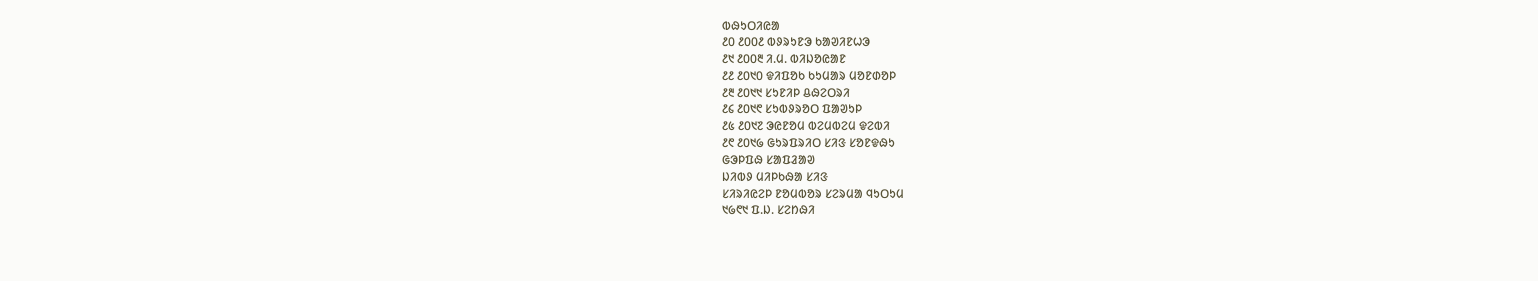ᱵᱷᱩᱛᱤᱭᱟ
᱒᱐ ᱒᱐᱐᱒ ᱵᱽᱨᱩᱱᱳ ᱠᱟᱣᱤᱱᱦᱳ
᱒᱑ ᱒᱐᱐᱓ ᱤ.ᱢ. ᱵᱤᱡᱚᱭᱟᱱ
᱒᱒ ᱒᱐᱑᱐ ᱫᱤᱯᱚᱠ ᱠᱩᱢᱟᱨ ᱢᱚᱱᱰᱚᱞ
᱒᱓ ᱒᱐᱑᱑ ᱥᱩᱱᱤᱞ ᱪᱷᱮᱛᱨᱤ
᱒᱔ ᱒᱐᱑᱖ ᱥᱩᱵᱽᱨᱚᱛ ᱯᱟᱣᱩᱞ
᱒᱕ ᱒᱐᱑᱗ ᱳᱭᱱᱚᱢ ᱵᱮᱢᱵᱮᱢ ᱫᱮᱵᱤ
᱒᱖ ᱒᱐᱑᱙ ᱜᱩᱨᱯᱨᱤᱛ ᱥᱤᱝ ᱥᱚᱱᱫᱷᱩ
ᱜᱳᱞᱯᱷ ᱥᱟᱯᱲᱟᱣ
ᱡᱤᱵᱽ ᱢᱤᱞᱠᱷᱟ ᱥᱤᱝ
ᱥᱤᱨᱤᱭᱮᱞ ᱱᱚᱢᱵᱚᱨ ᱥᱮᱨᱢᱟ ᱧᱩᱛᱩᱢ
᱑᱙᱖᱑ ᱯ.ᱡ. ᱥᱮᱴᱷᱤ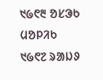᱑᱙᱖᱓ ᱚᱥᱳᱠ ᱢᱚᱞᱤᱠ
᱑᱙᱖᱗ ᱨᱟᱡᱽ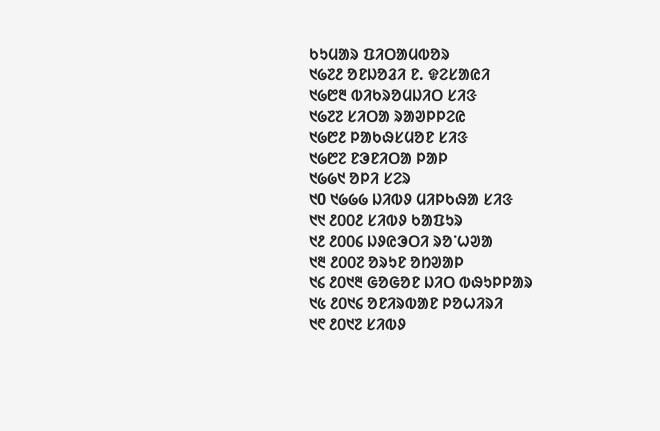ᱠᱩᱢᱟᱨ ᱯᱤᱛᱟᱢᱵᱚᱨ
᱑᱙᱗᱒ ᱚᱱᱡᱚᱲᱤ ᱱ. ᱫᱮᱥᱟᱭᱤ
᱑᱙᱘᱓ ᱵᱤᱠᱨᱚᱢᱡᱤᱛ ᱥᱤᱝ
᱑᱙᱗᱗ ᱥᱤᱛᱟ ᱨᱟᱣᱞᱞᱮᱭ
᱑᱙᱘᱒ ᱞᱟᱠᱷᱥᱢᱚᱱ ᱥᱤᱝ
᱑᱙᱘᱗ ᱱᱳᱱᱤᱛᱟ ᱞᱟᱞ
᱑᱙᱙᱑ ᱚᱞᱤ ᱥᱮᱨ
᱑0 ᱑᱙᱙᱙ ᱡᱤᱵᱽ ᱢᱤᱞᱠᱷᱟ ᱥᱤᱝ
᱑᱑ ᱒᱐᱐᱒ ᱥᱤᱵᱽ ᱠᱟᱯᱩᱨ
᱑᱒ ᱒᱐᱐᱔ ᱡᱽᱭᱳᱛᱤ ᱨᱚᱸᱦᱣᱟ
᱑᱓ ᱒᱐᱐᱗ ᱚᱨᱩᱱ ᱚᱴᱣᱟᱞ
᱑᱔ ᱒᱐᱑᱓ ᱜᱚᱜᱚᱱ ᱡᱤᱛ ᱵᱷᱩᱞᱞᱟᱨ
᱑᱕ ᱒᱐᱑᱔ ᱚᱱᱤᱨᱵᱟᱱ ᱞᱚᱦᱤᱨᱤ
᱑᱖ ᱒᱐᱑᱗ ᱥᱤᱵᱽ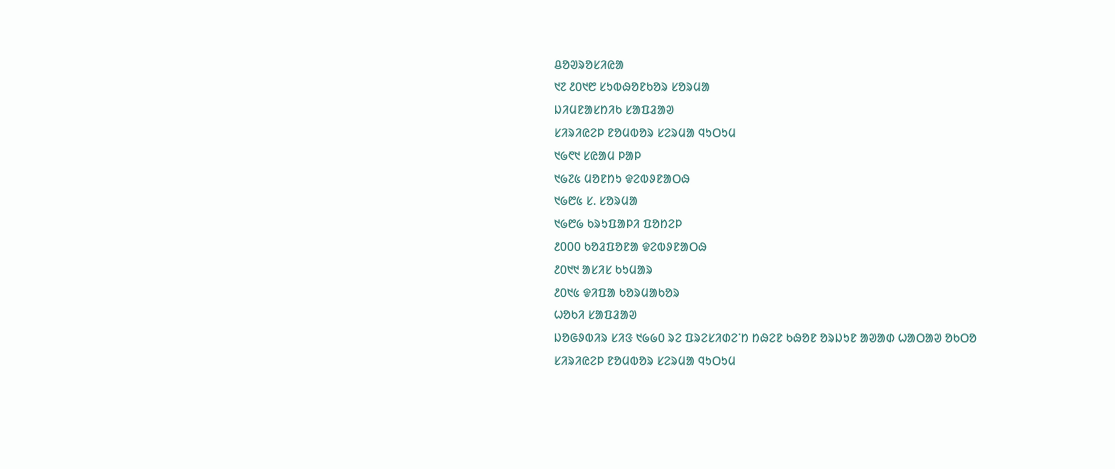ᱪᱚᱣᱨᱚᱥᱤᱭᱟ
᱑᱗ ᱒᱐᱑᱘ ᱥᱩᱵᱷᱚᱱᱠᱚᱨ ᱥᱚᱨᱢᱟ
ᱡᱤᱢᱱᱟᱥᱴᱤᱠ ᱥᱟᱯᱲᱟᱣ
ᱥᱤᱨᱤᱭᱮᱞ ᱱᱚᱢᱵᱚᱨ ᱥᱮᱨᱢᱟ ᱧᱩᱛᱩᱢ
᱑᱙᱖᱑ ᱥᱭᱟᱢ ᱞᱟᱞ
᱑᱙᱗᱕ ᱢᱚᱱᱴᱩ ᱫᱮᱵᱽᱱᱟᱛᱷ
᱑᱙᱘᱕ ᱥ. ᱥᱚᱨᱢᱟ
᱑᱙᱘᱙ ᱠᱨᱩᱯᱟᱞᱤ ᱯᱚᱴᱮᱞ
᱒000 ᱠᱚᱲᱯᱚᱱᱟ ᱫᱮᱵᱽᱱᱟᱛᱷ
᱒᱐᱑᱑ ᱟᱥᱤᱥ ᱠᱩᱢᱟᱨ
᱒᱐᱑᱕ ᱫᱤᱯᱟ ᱠᱚᱨᱢᱟᱠᱚᱨ
ᱦᱚᱠᱤ ᱥᱟᱯᱲᱟᱣ
ᱡᱚᱜᱽᱵᱤᱨ ᱥᱤᱝ ᱑᱙᱙᱐ ᱨᱮ ᱯᱨᱮᱥᱤᱰᱮᱸᱴ ᱴᱷᱮᱱ ᱠᱷᱚᱱ ᱚᱨᱡᱩᱱ ᱟᱣᱟᱰ ᱦᱟᱛᱟᱣ ᱚᱠᱛᱚ
ᱥᱤᱨᱤᱭᱮᱞ ᱱᱚᱢᱵᱚᱨ ᱥᱮᱨᱢᱟ ᱧᱩᱛᱩᱢ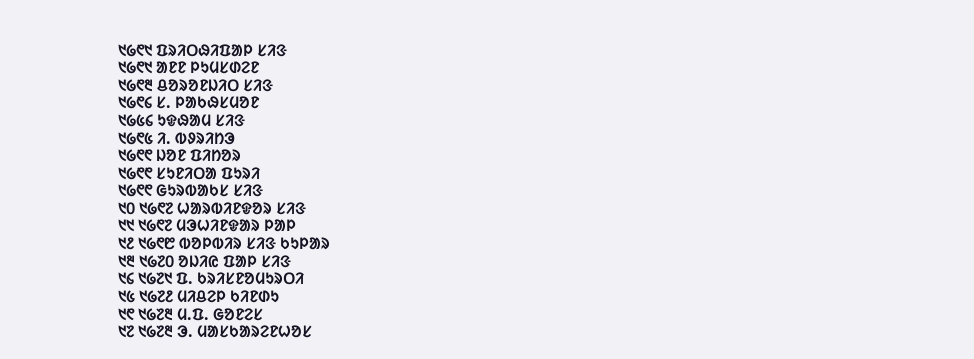᱑᱙᱖᱑ ᱯᱨᱤᱛᱷᱤᱯᱟᱞ ᱥᱤᱝ
᱑᱙᱖᱑ ᱟᱱᱱ ᱞᱩᱢᱥᱰᱮᱱ
᱑᱙᱖᱓ ᱪᱚᱨᱚᱱᱡᱤᱛ ᱥᱤᱝ
᱑᱙᱖᱔ ᱥ. ᱞᱟᱠᱷᱥᱢᱚᱱ
᱑᱙᱕᱔ ᱩᱫᱷᱟᱢ ᱥᱤᱝ
᱑᱙᱖᱕ ᱤ. ᱵᱽᱨᱤᱴᱳ
᱑᱙᱖᱖ ᱡᱚᱱ ᱯᱤᱴᱚᱨ
᱑᱙᱖᱖ ᱥᱩᱱᱤᱛᱟ ᱯᱩᱨᱤ
᱑᱙᱖᱖ ᱜᱩᱨᱵᱟᱠᱥ ᱥᱤᱝ
᱑᱐ ᱑᱙᱖᱗ ᱦᱟᱨᱵᱤᱱᱫᱚᱨ ᱥᱤᱝ
᱑᱑ ᱑᱙᱖᱗ ᱢᱳᱦᱤᱱᱫᱟᱨ ᱞᱟᱞ
᱑᱒ ᱑᱙᱖᱘ ᱵᱚᱞᱵᱤᱨ ᱥᱤᱝ ᱠᱩᱞᱟᱨ
᱑᱓ ᱑᱙᱗᱐ ᱚᱡᱤᱭ ᱯᱟᱞ ᱥᱤᱝ
᱑᱔ ᱑᱙᱗᱑ ᱯ. ᱠᱨᱤᱥᱱᱚᱢᱩᱨᱛᱤ
᱑᱕ ᱑᱙᱗᱒ ᱢᱤᱪᱮᱞ ᱠᱤᱱᱰᱩ
᱑᱖ ᱑᱙᱗᱓ ᱢ.ᱯ. ᱜᱚᱱᱮᱥ
᱑᱗ ᱑᱙᱗᱓ ᱳ. ᱢᱟᱥᱠᱟᱨᱮᱱᱦᱚᱥ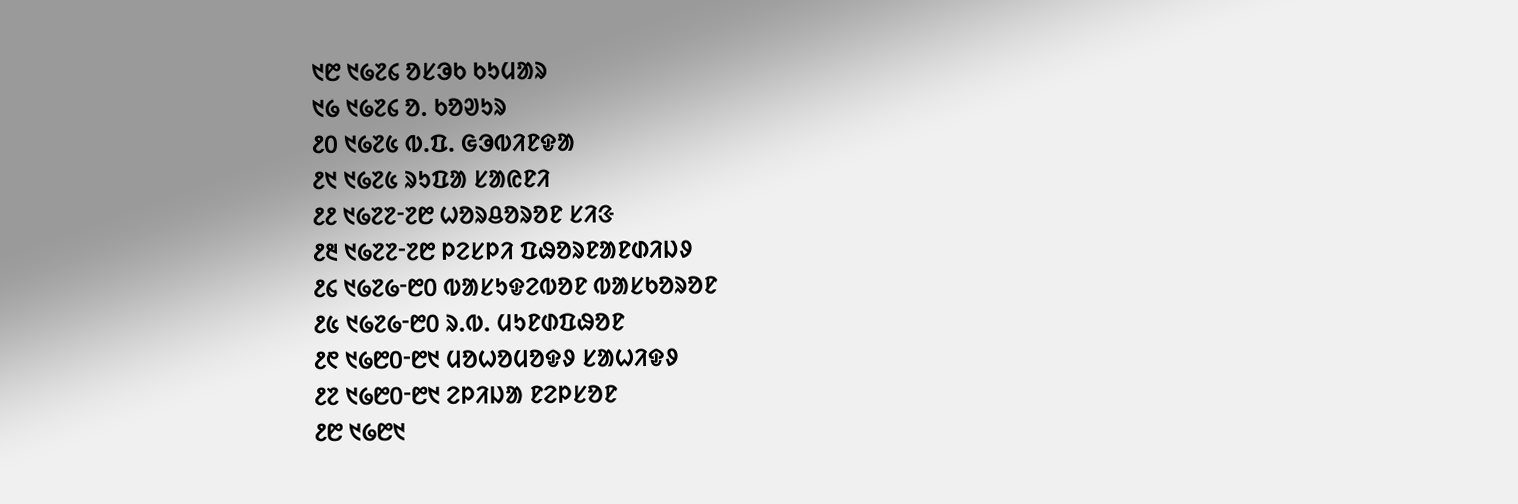᱑᱘ ᱑᱙᱗᱔ ᱚᱥᱳᱠ ᱠᱩᱢᱟᱨ
᱑᱙ ᱑᱙᱗᱔ ᱚ. ᱠᱚᱣᱩᱨ
᱒᱐ ᱑᱙᱗᱕ ᱵ.ᱯ. ᱜᱳᱵᱤᱱᱫᱟ
᱒᱑ ᱑᱙᱗᱕ ᱨᱩᱯᱟ ᱥᱟᱭᱱᱤ
᱒᱒ ᱑᱙᱗᱗ᱼ᱗᱘ ᱦᱚᱨᱪᱚᱨᱚᱱ ᱥᱤᱝ
᱒᱓ ᱑᱙᱗᱗ᱼ᱗᱘ ᱞᱮᱥᱞᱤ ᱯᱷᱚᱨᱱᱟᱱᱰᱤᱡᱽ
᱒᱔ ᱑᱙᱗᱙ᱼ᱘᱐ ᱵᱟᱥᱩᱫᱮᱵᱚᱱ ᱵᱟᱥᱠᱚᱨᱚᱱ
᱒᱕ ᱑᱙᱗᱙ᱼ᱘᱐ ᱨ.ᱵ. ᱢᱩᱱᱰᱯᱷᱚᱱ
᱒᱖ ᱑᱙᱘᱐ᱼ᱘᱑ ᱢᱚᱦᱚᱢᱚᱫᱽ ᱥᱟᱦᱤᱫᱽ
᱒᱗ ᱑᱙᱘᱐ᱼ᱘᱑ ᱮᱞᱤᱡᱟ ᱱᱮᱞᱥᱚᱱ
᱒᱘ ᱑᱙᱘᱑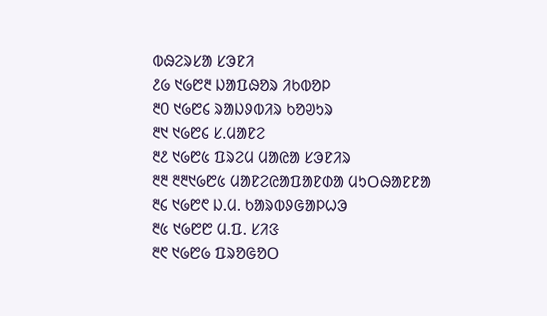ᱵᱷᱮᱨᱥᱟ ᱥᱳᱱᱤ
᱒᱙ ᱑᱙᱘᱓ ᱡᱟᱯᱷᱚᱨ ᱤᱠᱵᱚᱞ
᱓0 ᱑᱙᱘᱔ ᱨᱟᱡᱽᱵᱤᱨ ᱠᱚᱣᱩᱨ
᱓᱑ ᱑᱙᱘᱔ ᱥ.ᱢᱟᱱᱮ
᱓᱒ ᱑᱙᱘᱕ ᱯᱨᱮᱢ ᱢᱟᱭᱟ ᱥᱳᱱᱤᱨ
᱓᱓ ᱓᱓᱑᱙᱘᱕ ᱢᱟᱱᱮᱭᱟᱯᱟᱱᱰᱟ ᱢᱩᱛᱷᱟᱱᱱᱟ
᱓᱔ ᱑᱙᱘᱖ ᱡ.ᱢ. ᱠᱟᱨᱵᱽᱜᱟᱞᱦᱳ
᱓᱕ ᱑᱙᱘᱘ ᱢ.ᱯ. ᱥᱤᱝ
᱓᱖ ᱑᱙᱘᱙ ᱯᱨᱚᱜᱚᱛ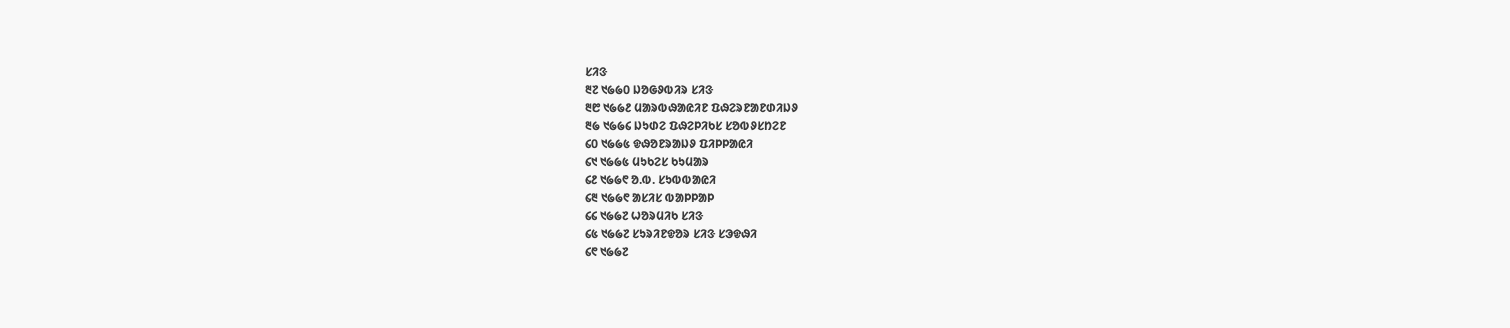ᱥᱤᱝ
᱓᱗ ᱑᱙᱙᱐ ᱡᱚᱜᱽᱵᱤᱨ ᱥᱤᱝ
᱓᱘ ᱑᱙᱙᱒ ᱢᱟᱨᱵᱷᱟᱭᱤᱱ ᱯᱷᱮᱨᱱᱟᱱᱰᱤᱡᱽ
᱓᱙ ᱑᱙᱙᱔ ᱡᱩᱰᱮ ᱯᱷᱮᱞᱤᱠᱥ ᱥᱚᱵᱽᱥᱴᱮᱱ
᱔᱐ ᱑᱙᱙᱕ ᱫᱷᱚᱱᱨᱟᱡᱽ ᱯᱤᱞᱞᱟᱭᱤ
᱔᱑ ᱑᱙᱙᱕ ᱢᱩᱠᱮᱥ ᱠᱩᱢᱟᱨ
᱔᱒ ᱑᱙᱙᱖ ᱚ.ᱵ. ᱥᱩᱵᱵᱟᱭᱤ
᱔᱓ ᱑᱙᱙᱖ ᱟᱥᱤᱥ ᱵᱟᱞᱞᱟᱞ
᱔᱔ ᱑᱙᱙᱗ ᱦᱚᱨᱢᱤᱠ ᱥᱤᱝ
᱔᱕ ᱑᱙᱙᱗ ᱥᱩᱨᱤᱱᱫᱚᱨ ᱥᱤᱝ ᱥᱳᱫᱷᱤ
᱔᱖ ᱑᱙᱙᱗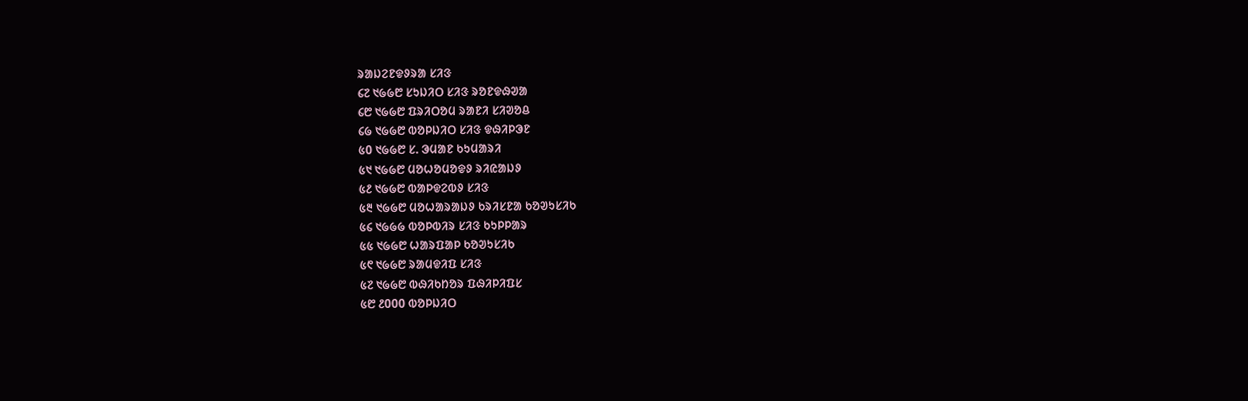ᱨᱟᱡᱮᱱᱫᱽᱨᱟ ᱥᱤᱝ
᱔᱗ ᱑᱙᱙᱘ ᱥᱩᱡᱤᱛ ᱥᱤᱝ ᱨᱚᱱᱫᱷᱣᱟ
᱔᱘ ᱑᱙᱙᱘ ᱯᱨᱤᱛᱚᱢ ᱨᱟᱱᱤ ᱥᱤᱣᱚᱪ
᱔᱙ ᱑᱙᱙᱘ ᱵᱚᱞᱡᱤᱛ ᱥᱤᱝ ᱫᱷᱤᱞᱳᱱ
᱕0 ᱑᱙᱙᱘ ᱥ. ᱳᱢᱟᱱ ᱠᱩᱢᱟᱨᱤ
᱕᱑ ᱑᱙᱙᱘ ᱢᱚᱦᱚᱢᱚᱫᱽ ᱨᱤᱭᱟᱡᱽ
᱕᱒ ᱑᱙᱙᱘ ᱵᱟᱞᱫᱮᱵᱽ ᱥᱤᱝ
᱕᱓ ᱑᱙᱙᱘ ᱢᱚᱦᱟᱨᱟᱡᱽ ᱠᱨᱤᱥᱱᱟ ᱠᱚᱣᱩᱥᱤᱠ
᱕᱔ ᱑᱙᱙᱙ ᱵᱚᱞᱵᱤᱨ ᱥᱤᱝ ᱠᱩᱞᱞᱟᱨ
᱕᱕ ᱑᱙᱙᱘ ᱦᱟᱨᱯᱟᱞ ᱠᱚᱣᱩᱥᱤᱠ
᱕᱖ ᱑᱙᱙᱘ ᱨᱟᱢᱫᱤᱯ ᱥᱤᱝ
᱕᱗ ᱑᱙᱙᱘ ᱵᱷᱤᱠᱴᱚᱨ ᱯᱷᱤᱞᱤᱯᱥ
᱕᱘ ᱒000 ᱵᱚᱞᱡᱤᱛ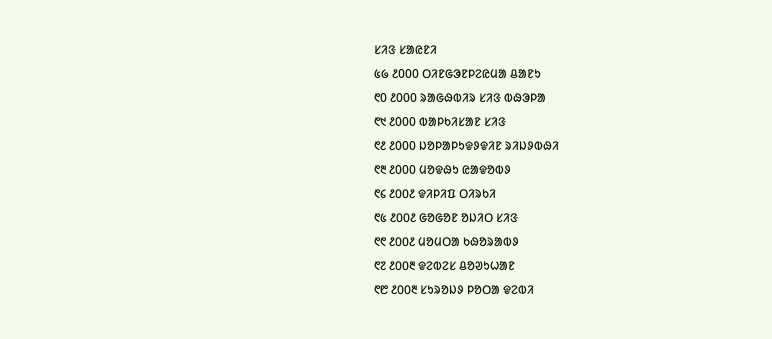ᱥᱤᱝ ᱥᱟᱭᱱᱤ
᱕᱙ ᱒000 ᱛᱤᱱᱜᱳᱱᱞᱮᱭᱢᱟ ᱪᱟᱱᱩ
᱖0 ᱒000 ᱨᱟᱜᱷᱵᱤᱨ ᱥᱤᱝ ᱵᱷᱳᱞᱟ
᱖᱑ ᱒000 ᱵᱟᱞᱠᱤᱥᱟᱱ ᱥᱤᱝ
᱖᱒ ᱒000 ᱡᱚᱞᱟᱞᱩᱫᱽᱫᱤᱱ ᱨᱤᱡᱽᱵᱷᱤ
᱖᱓ ᱒000 ᱢᱚᱫᱷᱩ ᱭᱟᱫᱚᱵᱽ
᱖᱔ ᱒᱐᱐᱒ ᱫᱤᱞᱤᱯ ᱛᱤᱨᱠᱤ
᱖᱕ ᱒᱐᱐᱒ ᱜᱚᱜᱚᱱ ᱚᱡᱤᱛ ᱥᱤᱝ
᱖᱖ ᱒᱐᱐᱒ ᱢᱚᱢᱛᱟ ᱠᱷᱚᱨᱟᱵᱽ
᱖᱗ ᱒᱐᱐᱓ ᱫᱮᱵᱮᱥ ᱪᱚᱣᱩᱦᱟᱱ
᱖᱘ ᱒᱐᱐᱓ ᱥᱩᱨᱚᱡᱽ ᱞᱚᱛᱟ ᱫᱮᱵᱤ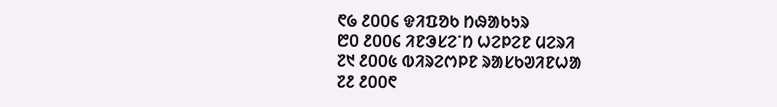᱖᱙ ᱒᱐᱐᱔ ᱫᱤᱯᱚᱠ ᱴᱷᱟᱠᱩᱨ
᱘᱐ ᱒᱐᱐᱔ ᱤᱱᱳᱥᱮᱸᱴ ᱦᱮᱞᱮᱱ ᱢᱮᱨᱤ
᱗᱑ ᱒᱐᱐᱕ ᱵᱤᱨᱮᱬᱞᱱ ᱨᱟᱥᱠᱣᱤᱱᱦᱟ
᱗᱒ ᱒᱐᱐᱖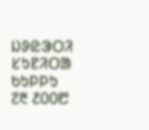ᱡᱽᱭᱳᱛᱤ ᱥᱩᱱᱤᱛᱟ ᱠᱩᱞᱞᱩ
᱗᱓ ᱒᱐᱐᱘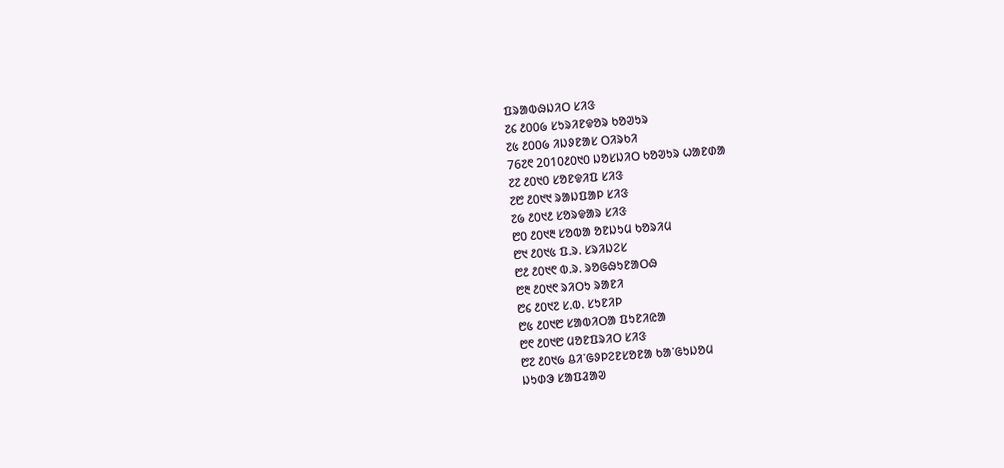ᱯᱨᱟᱵᱷᱡᱤᱛ ᱥᱤᱝ
᱗᱔ ᱒᱐᱐᱙ ᱥᱩᱨᱤᱱᱫᱚᱨ ᱠᱚᱣᱩᱨ
᱗᱕ ᱒᱐᱐᱙ ᱤᱡᱽᱱᱟᱥ ᱛᱤᱨᱠᱤ
76᱗᱖ 2010᱒᱐᱑᱐ ᱡᱚᱥᱡᱤᱛ ᱠᱚᱣᱩᱨ ᱦᱟᱱᱰᱟ
᱗᱗ ᱒᱐᱑᱐ ᱥᱚᱱᱫᱤᱯ ᱥᱤᱝ
᱗᱘ ᱒᱐᱑᱑ ᱨᱟᱡᱯᱟᱞ ᱥᱤᱝ
᱗᱙ ᱒᱐᱑᱒ ᱥᱚᱨᱫᱟᱨ ᱥᱤᱝ
᱘᱐ ᱒᱐᱑᱓ ᱥᱚᱵᱟ ᱚᱱᱡᱩᱢ ᱠᱚᱨᱤᱢ
᱘᱑ ᱒᱐᱑᱕ ᱯ.ᱨ. ᱥᱨᱤᱡᱮᱥ
᱘᱒ ᱒᱐᱑᱖ ᱵ.ᱨ. ᱨᱚᱜᱷᱩᱱᱟᱛᱷ
᱘᱓ ᱒᱐᱑᱖ ᱨᱤᱛᱩ ᱨᱟᱱᱤ
᱘᱔ ᱒᱐᱑᱗ ᱥ.ᱵ. ᱥᱩᱱᱤᱞ
᱘᱕ ᱒᱐᱑᱘ ᱥᱟᱵᱤᱛᱟ ᱯᱩᱱᱤᱭᱟ
᱘᱖ ᱒᱐᱑᱘ ᱢᱚᱱᱯᱨᱤᱛ ᱥᱤᱝ
᱘᱗ ᱒᱐᱑᱙ ᱪᱤᱸᱜᱽᱞᱮᱱᱥᱚᱱᱟ ᱠᱟᱸᱜᱩᱡᱚᱢ
ᱡᱩᱰᱳ ᱥᱟᱯᱲᱟᱣ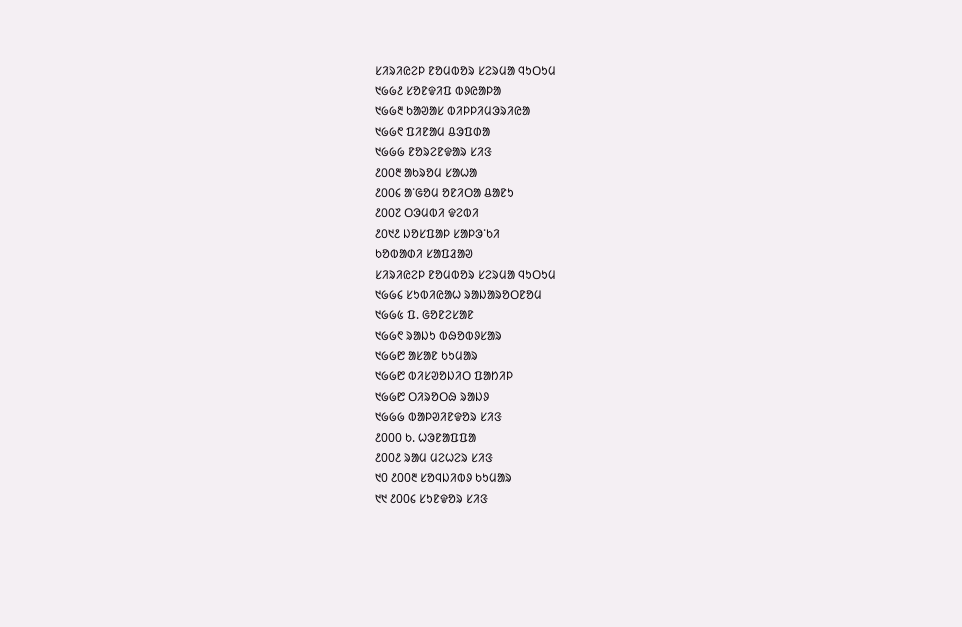ᱥᱤᱨᱤᱭᱮᱞ ᱱᱚᱢᱵᱚᱨ ᱥᱮᱨᱢᱟ ᱧᱩᱛᱩᱢ
᱑᱙᱙᱒ ᱥᱚᱱᱫᱤᱯ ᱵᱽᱭᱟᱞᱟ
᱑᱙᱙᱓ ᱠᱟᱣᱟᱥ ᱵᱤᱞᱞᱤᱢᱳᱨᱤᱭᱟ
᱑᱙᱙᱖ ᱯᱤᱱᱟᱢ ᱪᱳᱯᱰᱟ
᱑᱙᱙᱙ ᱱᱚᱨᱮᱱᱫᱟᱨ ᱥᱤᱝ
᱒᱐᱐᱓ ᱟᱠᱨᱚᱢ ᱥᱟᱦᱟ
᱒᱐᱐᱔ ᱟᱸᱜᱚᱢ ᱚᱱᱤᱛᱟ ᱪᱟᱱᱩ
᱒᱐᱐᱗ ᱛᱳᱢᱵᱤ ᱫᱮᱵᱤ
᱒᱐᱑᱒ ᱡᱚᱥᱯᱟᱞ ᱥᱟᱞᱳᱸᱠᱤ
ᱠᱚᱵᱟᱰᱤ ᱥᱟᱯᱲᱟᱣ
ᱥᱤᱨᱤᱭᱮᱞ ᱱᱚᱢᱵᱚᱨ ᱥᱮᱨᱢᱟ ᱧᱩᱛᱩᱢ
᱑᱙᱙᱔ ᱥᱩᱵᱤᱭᱟᱦ ᱨᱟᱡᱟᱨᱚᱛᱱᱚᱢ
᱑᱙᱙᱕ ᱯ. ᱜᱚᱱᱮᱥᱟᱱ
᱑᱙᱙᱖ ᱨᱟᱡᱩ ᱵᱷᱚᱵᱽᱥᱟᱨ
᱑᱙᱙᱘ ᱟᱥᱟᱱ ᱠᱩᱢᱟᱨ
᱑᱙᱙᱘ ᱵᱤᱥᱣᱚᱡᱤᱛ ᱯᱟᱴᱤᱞ
᱑᱙᱙᱘ ᱛᱤᱨᱚᱛᱷ ᱨᱟᱡᱽ
᱑᱙᱙᱙ ᱵᱟᱞᱣᱤᱱᱫᱚᱨ ᱥᱤᱝ
᱒000 ᱠ. ᱦᱳᱱᱟᱯᱯᱟ
᱒00᱒ ᱨᱟᱢ ᱢᱮᱦᱮᱨ ᱥᱤᱝ
᱑0 ᱒00᱓ ᱥᱚᱧᱡᱤᱵᱽ ᱠᱩᱢᱟᱨ
᱑᱑ ᱒00᱔ ᱥᱩᱱᱫᱚᱨ ᱥᱤᱝ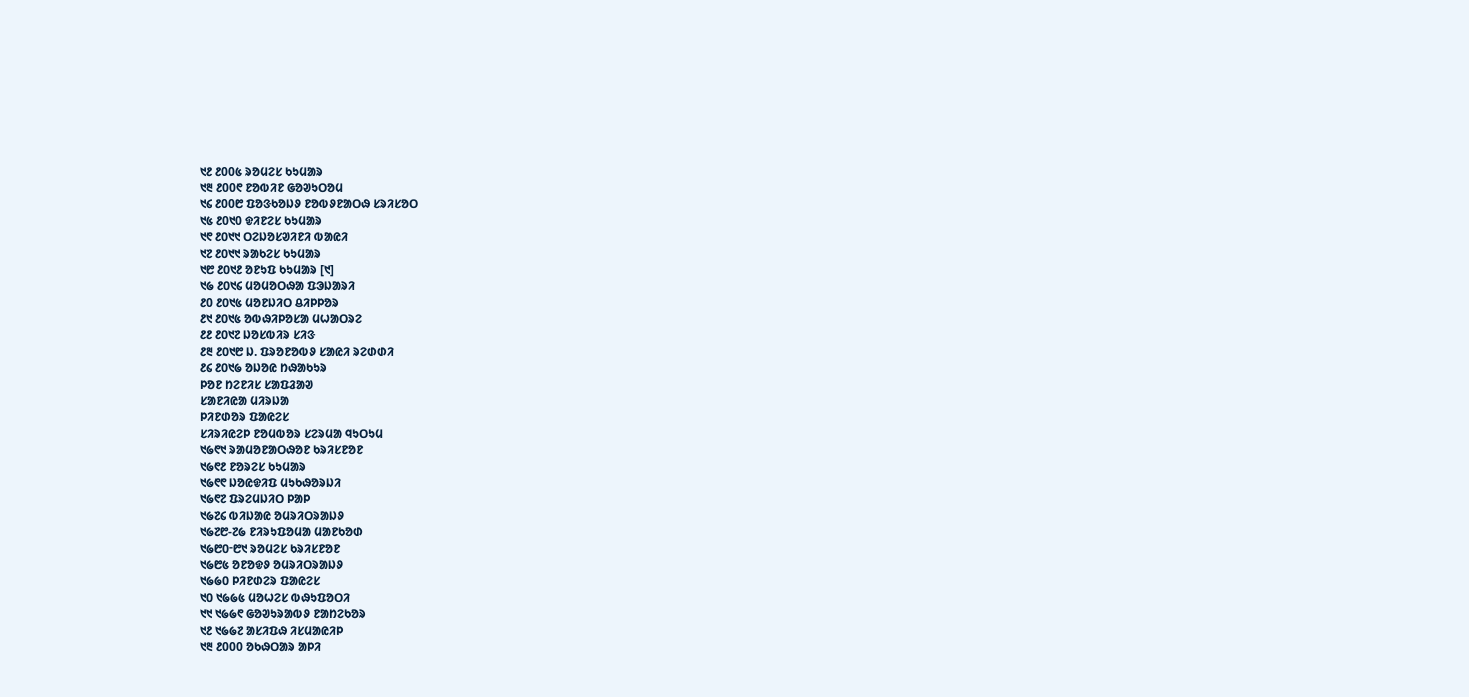᱑᱒ ᱒00᱕ ᱨᱚᱢᱮᱥ ᱠᱩᱢᱟᱨ
᱑᱓ ᱒00᱖ ᱱᱚᱵᱤᱱ ᱜᱚᱣᱩᱛᱚᱢ
᱑᱔ ᱒00᱘ ᱯᱚᱝᱠᱚᱡᱽ ᱱᱚᱵᱽᱱᱟᱛᱷ ᱥᱨᱤᱥᱚᱛ
᱑᱕ ᱒0᱑0 ᱫᱤᱱᱮᱥ ᱠᱩᱢᱟᱨ
᱑᱖ ᱒᱐᱑᱑ ᱛᱮᱡᱚᱥᱣᱤᱱᱤ ᱵᱟᱭᱤ
᱑᱗ ᱒᱐᱑᱑ ᱨᱟᱠᱮᱥ ᱠᱩᱢᱟᱨ
᱑᱘ ᱒᱐᱑᱒ ᱚᱱᱩᱯ ᱠᱩᱢᱟᱨ [᱑]
᱑᱙ ᱒᱐᱑᱔ ᱢᱚᱢᱚᱛᱷᱟ ᱯᱳᱡᱟᱨᱤ
᱒0 ᱒᱐᱑᱕ ᱢᱚᱱᱡᱤᱛ ᱪᱤᱞᱞᱚᱨ
᱒᱑ ᱒᱐᱑᱕ ᱚᱵᱷᱤᱞᱚᱥᱟ ᱢᱦᱟᱛᱨᱮ
᱒᱒ ᱒᱐᱑᱗ ᱡᱚᱥᱵᱤᱨ ᱥᱤᱝ
᱒᱓ ᱒᱐᱑᱘ ᱡ. ᱯᱨᱚᱱᱚᱵᱽ ᱥᱟᱭᱤ ᱨᱮᱰᱰᱤ
᱒᱔ ᱒᱐᱑᱙ ᱚᱡᱚᱭ ᱴᱷᱟᱠᱩᱨ
ᱞᱚᱱ ᱴᱮᱱᱤᱥ ᱥᱟᱯᱲᱟᱣ
ᱥᱟᱱᱤᱭᱟ ᱢᱤᱨᱡᱟ
ᱞᱤᱱᱰᱚᱨ ᱯᱟᱭᱮᱥ
ᱥᱤᱨᱤᱭᱮᱞ ᱱᱚᱢᱵᱚᱨ ᱥᱮᱨᱢᱟ ᱧᱩᱛᱩᱢ
᱑᱙᱖᱑ ᱨᱟᱢᱚᱱᱟᱛᱷᱚᱱ ᱠᱨᱤᱥᱱᱚᱱ
᱑᱙᱖᱒ ᱱᱚᱨᱮᱥ ᱠᱩᱢᱟᱨ
᱑᱙᱖᱖ ᱡᱚᱭᱫᱤᱯ ᱢᱩᱠᱷᱚᱨᱡᱤ
᱑᱙᱖᱗ ᱯᱨᱮᱢᱡᱤᱛ ᱞᱟᱞ
᱑᱙᱗᱔ ᱵᱤᱡᱟᱭ ᱚᱢᱨᱤᱛᱨᱟᱡᱽ
᱑᱙᱗᱘-᱗᱙ ᱱᱤᱨᱩᱯᱚᱢᱟ ᱢᱟᱱᱠᱚᱰ
᱑᱙᱘᱐ᱼ᱘᱑ ᱨᱚᱢᱮᱥ ᱠᱨᱤᱥᱱᱚᱱ
᱑᱙᱘᱕ ᱚᱱᱚᱫᱽ ᱚᱢᱨᱤᱛᱨᱟᱡᱽ
᱑᱙᱙᱐ ᱞᱤᱱᱰᱮᱨ ᱯᱟᱭᱮᱥ
᱑᱐ ᱑᱙᱙᱕ ᱢᱚᱦᱮᱥ ᱵᱷᱩᱯᱚᱛᱤ
᱑᱑ ᱑᱙᱙᱖ ᱜᱚᱣᱩᱨᱟᱵᱽ ᱱᱟᱴᱮᱠᱚᱨ
᱑᱒ ᱑᱙᱙᱗ ᱟᱥᱤᱯᱷ ᱤᱥᱢᱟᱭᱤᱞ
᱑᱓ ᱒000 ᱚᱠᱷᱛᱟᱨ ᱟᱞᱤ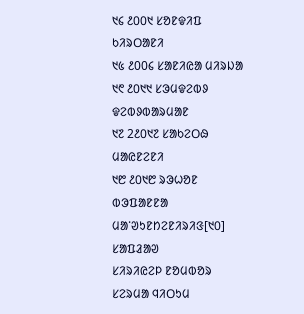᱑᱔ ᱒᱐᱐᱑ ᱥᱚᱱᱫᱤᱯ ᱠᱤᱨᱛᱟᱱᱤ
᱑᱕ ᱒00᱔ ᱥᱟᱱᱤᱭᱟ ᱢᱤᱨᱡᱟ
᱑᱖ ᱒᱐᱑᱑ ᱥᱳᱢᱫᱮᱵᱽ ᱫᱮᱵᱽᱵᱟᱨᱢᱟᱱ
᱑᱗ 2᱒᱐᱑᱗ ᱥᱟᱠᱮᱛᱷ ᱢᱟᱭᱱᱮᱱᱤ
᱑᱘ ᱒᱐᱑᱘ ᱨᱳᱦᱚᱱ ᱵᱳᱯᱟᱱᱱᱟ
ᱢᱟᱸᱣᱩᱱᱴᱮᱱᱤᱨᱤᱝ[᱑᱐] ᱥᱟᱯᱲᱟᱣ
ᱥᱤᱨᱤᱭᱮᱞ ᱱᱚᱢᱵᱚᱨ ᱥᱮᱨᱢᱟ ᱧᱤᱛᱩᱢ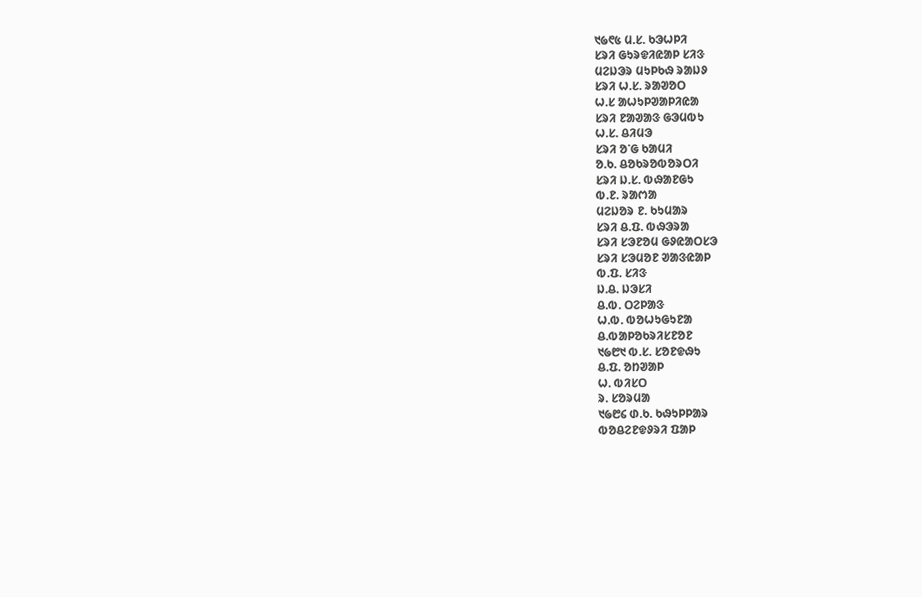᱑᱙᱖᱕ ᱢ.ᱥ. ᱠᱳᱦᱞᱤ
ᱥᱨᱤ ᱜᱩᱨᱫᱤᱭᱟᱞ ᱥᱤᱝ
ᱢᱮᱡᱳᱨ ᱢᱩᱞᱠᱷ ᱨᱟᱡᱽ
ᱥᱨᱤ ᱦ.ᱥ. ᱨᱟᱣᱚᱛ
ᱦ.ᱥ ᱟᱦᱩᱞᱣᱟᱞᱤᱭᱟ
ᱥᱨᱤ ᱱᱟᱣᱟᱝ ᱜᱳᱢᱵᱩ
ᱦ.ᱥ. ᱪᱤᱢᱳ
ᱥᱨᱤ ᱚᱸᱜ ᱠᱟᱢᱤ
ᱚ.ᱠ. ᱪᱚᱠᱨᱚᱵᱚᱨᱛᱤ
ᱥᱨᱤ ᱡ.ᱥ. ᱵᱷᱟᱱᱜᱩ
ᱵ.ᱱ. ᱨᱟᱬᱟ
ᱢᱮᱡᱚᱨ ᱱ. ᱠᱩᱢᱟᱨ
ᱥᱨᱤ ᱪ.ᱯ. ᱵᱷᱳᱨᱟ
ᱥᱨᱤ ᱥᱳᱱᱚᱢ ᱜᱽᱭᱟᱛᱥᱳ
ᱥᱨᱤ ᱥᱳᱢᱚᱱ ᱣᱟᱝᱭᱟᱞ
ᱵ.ᱯ. ᱥᱤᱝ
ᱡ.ᱪ. ᱡᱳᱥᱤ
ᱪ.ᱵ. ᱛᱮᱞᱟᱝ
ᱦ.ᱵ. ᱵᱚᱦᱩᱜᱩᱱᱟ
ᱪ.ᱵᱟᱞᱚᱠᱨᱤᱥᱱᱚᱱ
᱑᱙᱘᱑ ᱵ.ᱥ. ᱥᱚᱱᱫᱷᱩ
ᱪ.ᱯ. ᱚᱴᱣᱟᱞ
ᱦ. ᱵᱤᱥᱛ
ᱨ. ᱥᱚᱨᱢᱟ
᱑᱙᱘᱔ ᱰ.ᱠ. ᱠᱷᱩᱞᱞᱟᱨ
ᱵᱚᱪᱮᱱᱫᱽᱨᱤ ᱯᱟᱞ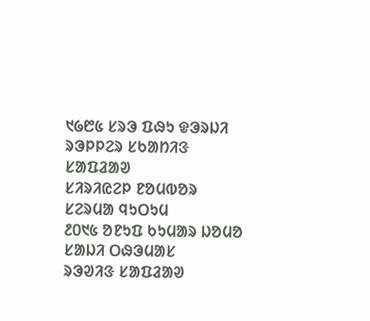᱑᱙᱘᱕ ᱥᱨᱳ ᱯᱷᱩ ᱫᱳᱨᱡᱤ
ᱨᱳᱞᱞᱮᱨ ᱥᱠᱟᱴᱤᱝ ᱥᱟᱯᱲᱟᱣ
ᱥᱤᱨᱤᱭᱮᱞ ᱱᱚᱢᱵᱚᱨ ᱥᱮᱨᱢᱟ ᱧᱩᱛᱩᱢ
᱒᱐᱑᱕ ᱚᱱᱩᱯ ᱠᱩᱢᱟᱨ ᱡᱚᱢᱚ
ᱥᱟᱡᱤ ᱛᱷᱳᱢᱟᱥ
ᱨᱳᱣᱤᱝ ᱥᱟᱯᱲᱟᱣ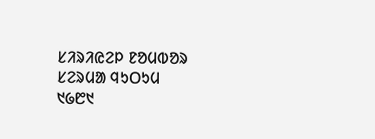ᱥᱤᱨᱤᱭᱮᱞ ᱱᱚᱢᱵᱚᱨ ᱥᱮᱨᱢᱟ ᱧᱩᱛᱩᱢ
᱑᱙᱘᱑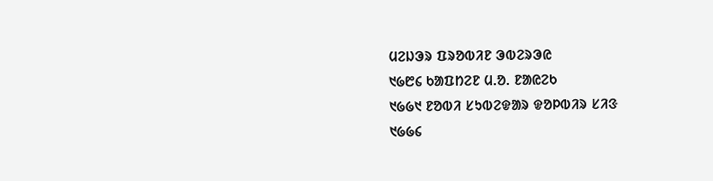ᱢᱮᱡᱳᱨ ᱯᱨᱚᱵᱤᱱ ᱳᱵᱮᱨᱳᱭ
᱑᱙᱘᱔ ᱠᱟᱯᱴᱮᱱ ᱢ.ᱚ. ᱱᱟᱭᱮᱠ
᱑᱙᱙᱑ ᱱᱚᱵᱤ ᱥᱩᱵᱮᱫᱟᱨ ᱫᱚᱞᱵᱤᱨ ᱥᱤᱝ
᱑᱙᱙᱔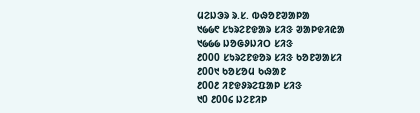ᱢᱮᱡᱳᱨ ᱨ.ᱥ. ᱵᱷᱚᱱᱣᱟᱞᱟ
᱑᱙᱙᱖ ᱥᱩᱨᱮᱱᱫᱟᱨ ᱥᱤᱝ ᱣᱟᱞᱫᱤᱭᱟ
᱑᱙᱙᱙ ᱡᱚᱜᱽᱡᱤᱛ ᱥᱤᱝ
᱒000 ᱥᱩᱨᱮᱱᱫᱚᱨ ᱥᱤᱝ ᱠᱚᱱᱣᱟᱥᱤ
᱒00᱑ ᱠᱚᱥᱚᱢ ᱠᱷᱟᱱ
᱒00᱒ ᱤᱱᱫᱽᱨᱮᱯᱟᱞ ᱥᱤᱝ
᱑0 ᱒00᱔ ᱡᱮᱱᱤᱞ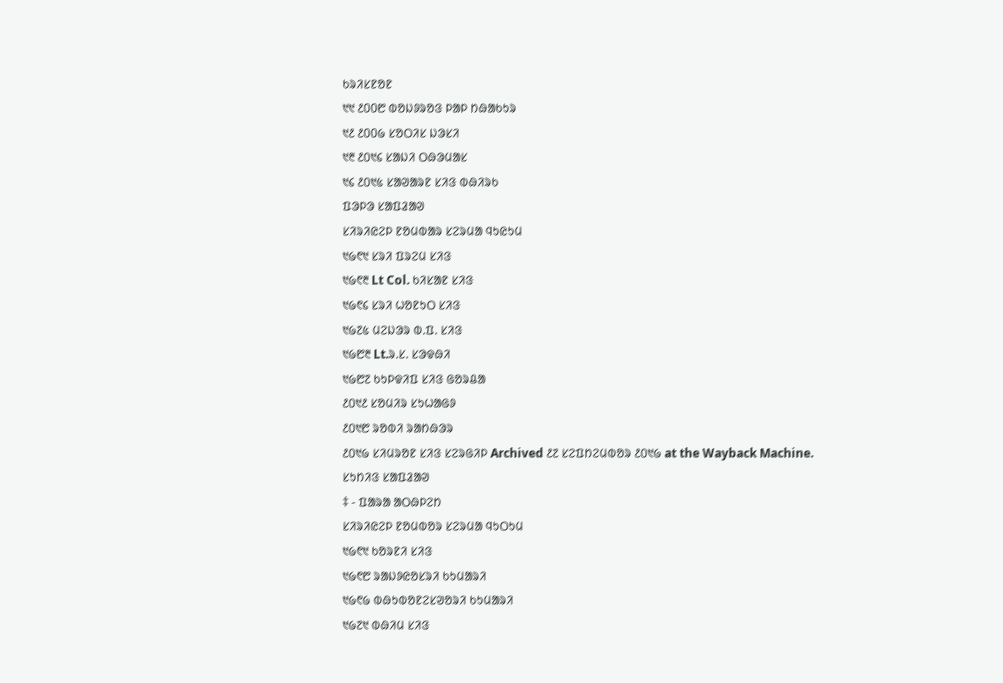ᱠᱨᱤᱥᱱᱚᱱ
᱑᱑ ᱒00᱘ ᱵᱚᱡᱽᱨᱚᱝ ᱞᱟᱞ ᱴᱷᱟᱠᱩᱨ
᱑᱒ ᱒00᱙ ᱥᱚᱛᱤᱥ ᱡᱳᱥᱤ
᱑᱓ ᱒᱐᱑᱔ ᱥᱟᱡᱤ ᱛᱷᱳᱢᱟᱥ
᱑᱔ ᱒᱐᱑᱕ ᱥᱟᱣᱟᱨᱱ ᱥᱤᱝ ᱵᱷᱤᱨᱠ
ᱯᱳᱞᱳ ᱥᱟᱯᱲᱟᱣ
ᱥᱤᱨᱤᱭᱮᱞ ᱱᱚᱢᱵᱟᱨ ᱥᱮᱨᱢᱟ ᱧᱩᱭᱩᱢ
᱑᱙᱖᱑ ᱥᱨᱤ ᱯᱨᱮᱢ ᱥᱤᱝ
᱑᱙᱖᱓ Lt Col. ᱠᱤᱥᱟᱱ ᱥᱤᱝ
᱑᱙᱖᱔ ᱥᱨᱤ ᱦᱚᱱᱩᱛ ᱥᱤᱝ
᱑᱙᱗᱕ ᱢᱮᱡᱳᱨ ᱵ.ᱯ. ᱥᱤᱝ
᱑᱙᱘᱓ Lt.ᱨ.ᱥ. ᱥᱳᱫᱷᱤ
᱑᱙᱘᱗ ᱠᱩᱞᱫᱤᱯ ᱥᱤᱝ ᱜᱚᱨᱪᱟ
᱒᱐᱑᱒ ᱥᱚᱢᱤᱨ ᱥᱩᱦᱟᱜᱽ
᱒᱐᱑᱘ ᱨᱚᱵᱤ ᱨᱟᱴᱷᱳᱨ
᱒᱐᱑᱙ ᱥᱤᱢᱨᱚᱱ ᱥᱤᱝ ᱥᱮᱨᱜᱤᱞ Archived ᱒᱗ ᱥᱮᱯᱴᱮᱢᱵᱚᱨ ᱒᱐᱑᱙ at the Wayback Machine.
ᱥᱩᱴᱤᱝ ᱥᱟᱯᱲᱟᱣ
‡ - ᱯᱟᱨᱟ ᱟᱛᱷᱞᱮᱴ
ᱥᱤᱨᱤᱭᱮᱞ ᱱᱚᱢᱵᱚᱨ ᱥᱮᱨᱢᱟ ᱧᱩᱛᱩᱢ
᱑᱙᱖᱑ ᱠᱚᱨᱱᱤ ᱥᱤᱝ
᱑᱙᱖᱘ ᱨᱟᱡᱽᱭᱚᱥᱨᱤ ᱠᱩᱢᱟᱨᱤ
᱑᱙᱖᱙ ᱵᱷᱩᱵᱚᱱᱮᱥᱣᱚᱨᱤ ᱠᱩᱢᱟᱨᱤ
᱑᱙᱗᱑ ᱵᱷᱤᱢ ᱥᱤᱝ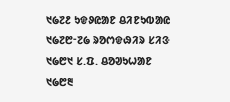᱑᱙᱗᱒ ᱩᱫᱽᱭᱟᱱ ᱪᱤᱱᱩᱵᱟᱭ
᱑᱙᱗᱘ᱼ᱗᱙ ᱨᱚᱬᱫᱷᱤᱨ ᱥᱤᱝ
᱑᱙᱘᱑ ᱥ.ᱯ. ᱪᱚᱣᱩᱦᱟᱱ
᱑᱙᱘᱓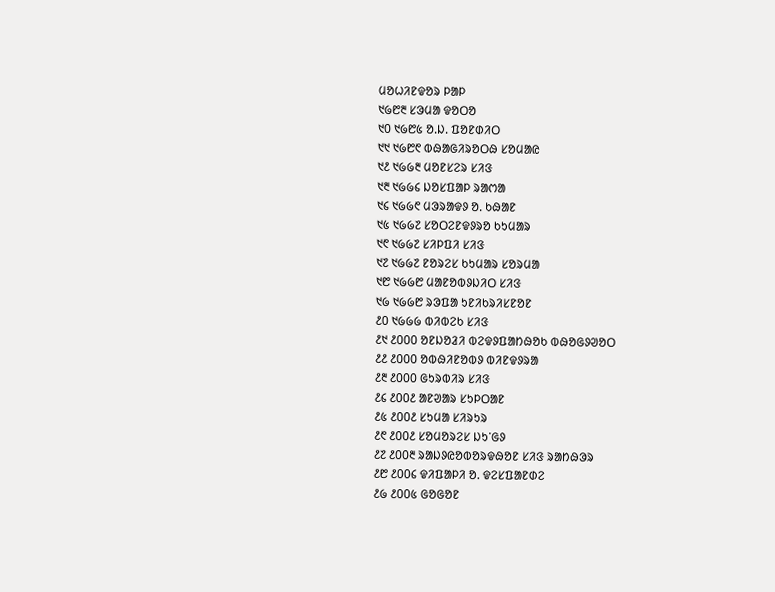ᱢᱚᱦᱤᱱᱫᱚᱨ ᱞᱟᱞ
᱑᱙᱘᱓ ᱥᱳᱢᱟ ᱫᱚᱛᱚ
᱑0 ᱑᱙᱘᱕ ᱚ.ᱡ. ᱯᱚᱱᱰᱤᱛ
᱑᱑ ᱑᱙᱘᱖ ᱵᱷᱟᱜᱤᱨᱚᱛᱷ ᱥᱚᱢᱟᱭ
᱑᱒ ᱑᱙᱙᱓ ᱢᱚᱱᱥᱮᱨ ᱥᱤᱝ
᱑᱓ ᱑᱙᱙᱔ ᱡᱚᱥᱯᱟᱞ ᱨᱟᱬᱟ
᱑᱔ ᱑᱙᱙᱖ ᱢᱳᱨᱟᱫᱽ ᱚ. ᱠᱷᱟᱱ
᱑᱕ ᱑᱙᱙᱗ ᱥᱚᱛᱮᱱᱫᱽᱨᱚ ᱠᱩᱢᱟᱨ
᱑᱖ ᱑᱙᱙᱗ ᱥᱤᱞᱯᱤ ᱥᱤᱝ
᱑᱗ ᱑᱙᱙᱗ ᱱᱚᱨᱮᱥ ᱠᱩᱢᱟᱨ ᱥᱚᱨᱢᱟ
᱑᱘ ᱑᱙᱙᱘ ᱢᱟᱱᱚᱵᱽᱡᱤᱛ ᱥᱤᱝ
᱑᱙ ᱑᱙᱙᱘ ᱨᱳᱯᱟ ᱩᱱᱤᱠᱨᱤᱥᱱᱚᱱ
᱒0 ᱑᱙᱙᱙ ᱵᱤᱵᱮᱠ ᱥᱤᱝ
᱒᱑ ᱒000 ᱚᱱᱡᱚᱲᱤ ᱵᱮᱫᱽᱯᱟᱴᱷᱚᱠ ᱵᱷᱚᱜᱽᱣᱚᱛ
᱒᱒ ᱒000 ᱚᱵᱷᱤᱱᱚᱵᱽ ᱵᱤᱱᱫᱽᱨᱟ
᱒᱓ ᱒000 ᱜᱩᱨᱵᱤᱨ ᱥᱤᱝ
᱒᱔ ᱒00᱒ ᱟᱱᱣᱟᱨ ᱥᱩᱞᱛᱟᱱ
᱒᱕ ᱒00᱒ ᱥᱩᱢᱟ ᱥᱤᱨᱩᱨ
᱒᱖ ᱒00᱒ ᱥᱚᱢᱚᱨᱮᱥ ᱡᱩᱸᱜᱽ
᱒᱗ ᱒00᱓ ᱨᱟᱡᱽᱭᱚᱵᱚᱨᱫᱷᱚᱱ ᱥᱤᱝ ᱨᱟᱴᱷᱳᱨ
᱒᱘ ᱒00᱔ ᱫᱤᱯᱟᱞᱤ ᱚ. ᱫᱮᱥᱯᱟᱱᱰᱮ
᱒᱙ ᱒00᱕ ᱜᱚᱜᱚᱱ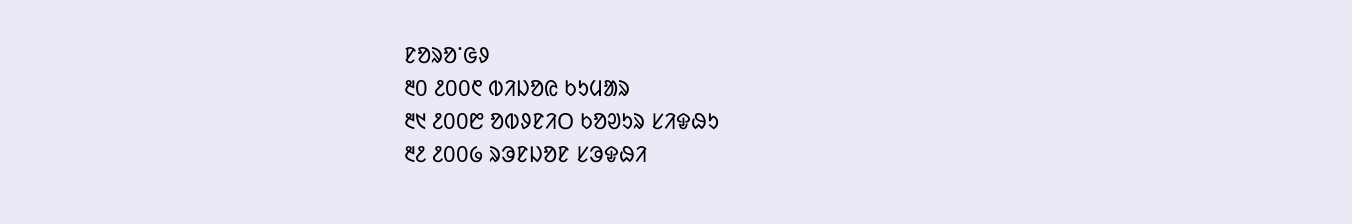ᱱᱚᱨᱚᱸᱜᱽ
᱓0 ᱒00᱖ ᱵᱤᱡᱚᱭ ᱠᱩᱢᱟᱨ
᱓᱑ ᱒00᱘ ᱚᱵᱽᱱᱤᱛ ᱠᱚᱣᱩᱨ ᱥᱤᱫᱷᱩ
᱓᱒ ᱒00᱙ ᱨᱳᱱᱡᱚᱱ ᱥᱳᱫᱷᱤ